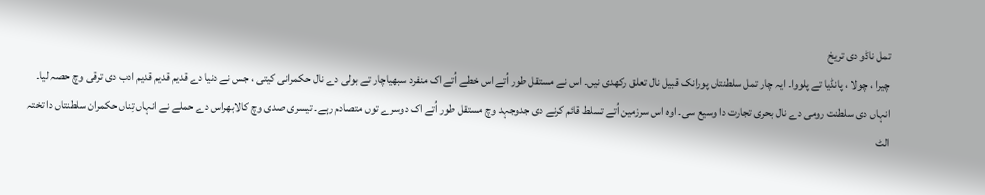تمل ناڈو دی تریخ
چیرا ، چولا ، پانڈیا تے پلووا۔ ایہ چار تمل سلطنتاں پورانک قبیل نال تعلق رکھدی نيں۔ اس نے مستقل طور اُتے اس خطے اُتے اک منفرد سبھیاچار تے بولی دے نال حکمرانی کيتی ، جس نے دنیا دے قدیم قدیم قدیم ادب دی ترقی وچ حصہ لیا۔ انہاں دی سلطنت رومی دے نال بحری تجارت دا وسیع سی۔ اوہ اس سرزمین اُتے تسلط قائم کرنے دی جدوجہد وچ مستقل طور اُتے اک دوسرے توں متصادم رہے۔ تیسری صدی وچ کالابھراس دے حملے نے انہاں تِناں حکمران سلطنتاں دا تختہ الٹ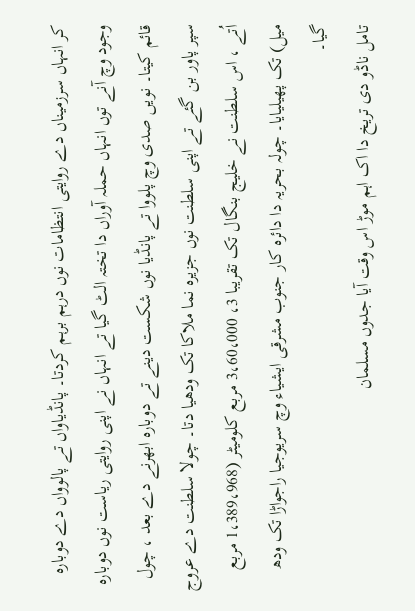کر انہاں سرزمیناں دے روايتی انتظامات نوں درہم برہم کردتا۔ پانڈیاواں تے پالوواں دے دوبارہ وجود وچ آنے توں انہاں حملہ آوراں دا تختہ الٹ گیا تے انہاں نے اپنی روايتی ریاست نوں دوبارہ قائم کيتا۔ نويں صدی وچ پلووا تے پانڈیا نوں شکست دینے تے دوبارہ ابھرنے دے بعد ، چول سپر پاور بن گئے تے اپنی سلطنت نوں جزیرہ نما ملاکا تک ودھیا دتا۔ چولا سلطنت دے عروج اُتے ، اس سلطنت نے خلیج بنگال تک تقریبا 3، 3،60،000 مربع کلومیٹر (1،389،968 مربع میل) تک پھیلیایا۔ چولہ بحریہ دا دائرہ کار جنوب مشرقی ایشیاء وچ سریوجیا راجواڑا تک ودھ گیا۔
تامل ناڈو دی تریخ دا اک اہم موڑ اس وقت آیا جدوں مسلمان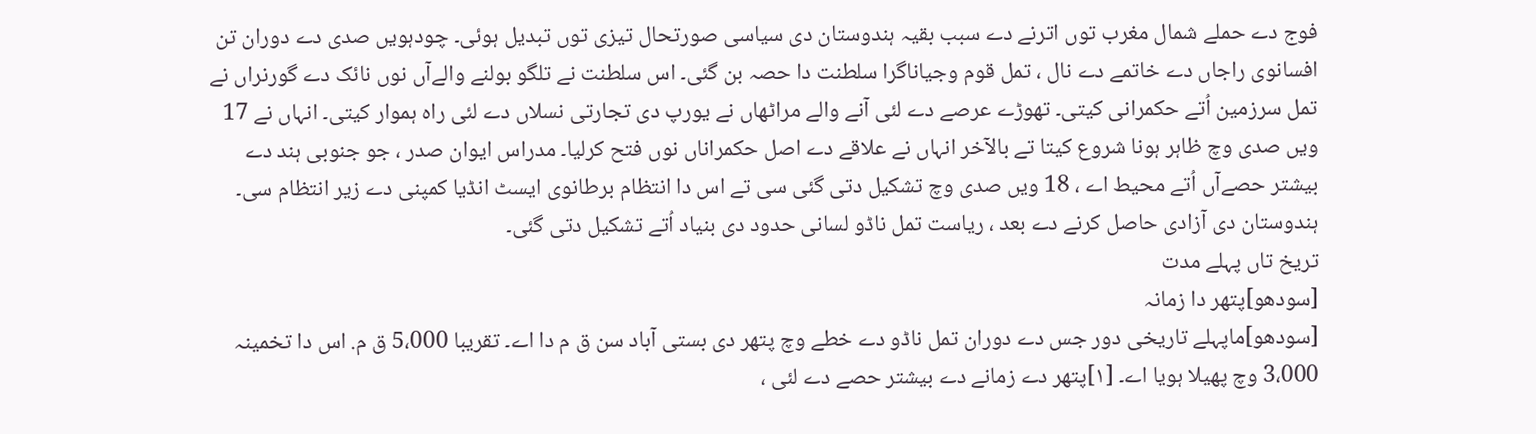فوج دے حملے شمال مغرب توں اترنے دے سبب بقیہ ہندوستان دی سیاسی صورتحال تیزی توں تبدیل ہوئی۔ چودہويں صدی دے دوران تن افسانوی راجاں دے خاتمے دے نال ، تمل قوم وجیاناگرا سلطنت دا حصہ بن گئی۔ اس سلطنت نے تلگو بولنے والےآں نوں نائک دے گورنراں نے تمل سرزمین اُتے حکمرانی کيتی۔ تھوڑے عرصے دے لئی آنے والے مراٹھاں نے یورپ دی تجارتی نسلاں دے لئی راہ ہموار کيتی۔ انہاں نے 17 ويں صدی وچ ظاہر ہونا شروع کيتا تے بالآخر انہاں نے علاقے دے اصل حکمراناں نوں فتح کرلیا۔ مدراس ایوان صدر ، جو جنوبی ہند دے بیشتر حصےآں اُتے محیط اے ، 18 ويں صدی وچ تشکیل دتی گئی سی تے اس دا انتظام برطانوی ایسٹ انڈیا کمپنی دے زیر انتظام سی۔ ہندوستان دی آزادی حاصل کرنے دے بعد ، ریاست تمل ناڈو لسانی حدود دی بنیاد اُتے تشکیل دتی گئی۔
تریخ تاں پہلے مدت
[سودھو]پتھر دا زمانہ
[سودھو]ماپہلے تاریخی دور جس دے دوران تمل ناڈو دے خطے وچ پتھر دی بستی آباد سن ق م دا اے۔ تقریبا 5،000 ق م. اس دا تخمینہ 3،000 وچ پھیلا ہويا اے۔ [۱]پتھر دے زمانے دے بیشتر حصے دے لئی ،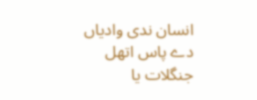انسان ندی وادیاں دے پاس اتھل جنگلات یا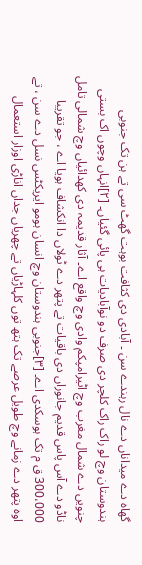گھاہ دے میداناں دے نال رہندے سن ۔ آبادی دی کثافت بوہت گھٹ سی تے ہن تک جنوبی ہندوستان وچ لو راک راک کلچر دی صرف دو نوآبادیات ہی پائی گئياں۔ [۲]انہاں وچوں اک بستی چنويں دے شمال مغرب وچ اٹیرامپکم وادی وچ واقع اے۔ آثار قدیمہ دی کھدائیاں وچ شمالی تامل ناڈو دے آس پاس قدیم جانوراں دی باقیات تے پتھر دے ٹولاں دا انکشاف ہويا اے ، جو تقریبا 300،000 ق م تک ہوسکدی اے۔ [۳]جنوبی ہندوستان وچ انسان ہومو ایریکٹس نسل دے سن ، تے اوہ پتھر دے زمانے وچ طویل عرصے تک ہتھ توں کلہاڑیاں تے چھریاں جداں اناڑی اوزار استعمال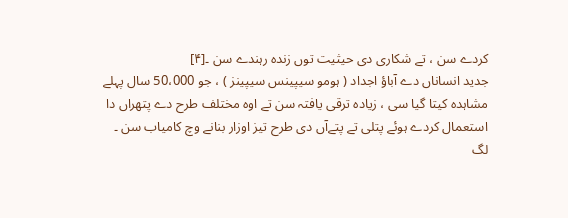کردے سن ، تے شکاری دی حیثیت توں زندہ رہندے سن ۔[۴]
جدید انساناں دے آباؤ اجداد ( ہومو سیپینس سیپینز ) ، جو 50،000 سال پہلے مشاہدہ کيتا گیا سی ، زیادہ ترقی یافتہ سن تے اوہ مختلف طرح دے پتھراں دا استعمال کردے ہوئے پتلی تے پتےآں دی طرح تیز اوزار بنانے وچ کامیاب سن ۔ لگ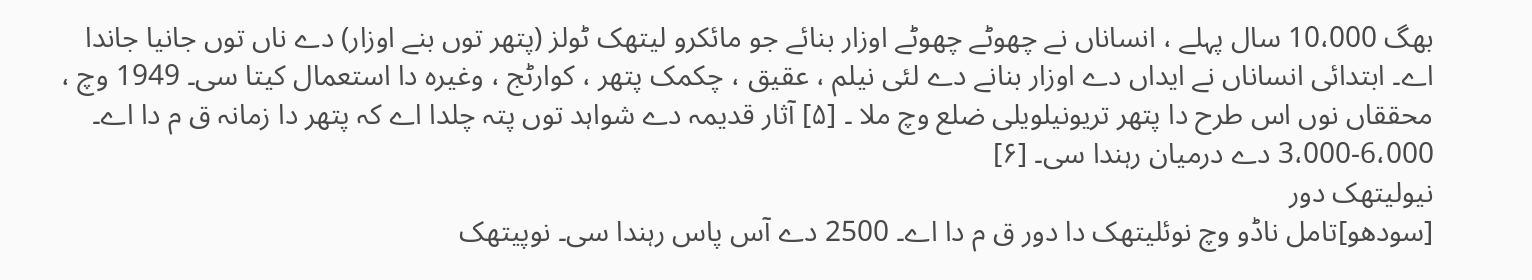بھگ 10،000 سال پہلے ، انساناں نے چھوٹے چھوٹے اوزار بنائے جو مائکرو لیتھک ٹولز (پتھر توں بنے اوزار) دے ناں توں جانیا جاندا اے۔ ابتدائی انساناں نے ایداں دے اوزار بنانے دے لئی نیلم ، عقیق ، چکمک پتھر ، کوارٹج ، وغیرہ دا استعمال کيتا سی۔ 1949 وچ ، محققاں نوں اس طرح دا پتھر تریونیلویلی ضلع وچ ملا ۔ [۵] آثار قدیمہ دے شواہد توں پتہ چلدا اے کہ پتھر دا زمانہ ق م دا اے۔ 6،000-3،000 دے درمیان رہندا سی۔ [۶]
نیولیتھک دور
[سودھو]تامل ناڈو وچ نوئلیتھک دا دور ق م دا اے۔ 2500 دے آس پاس رہندا سی۔ نوپیتھک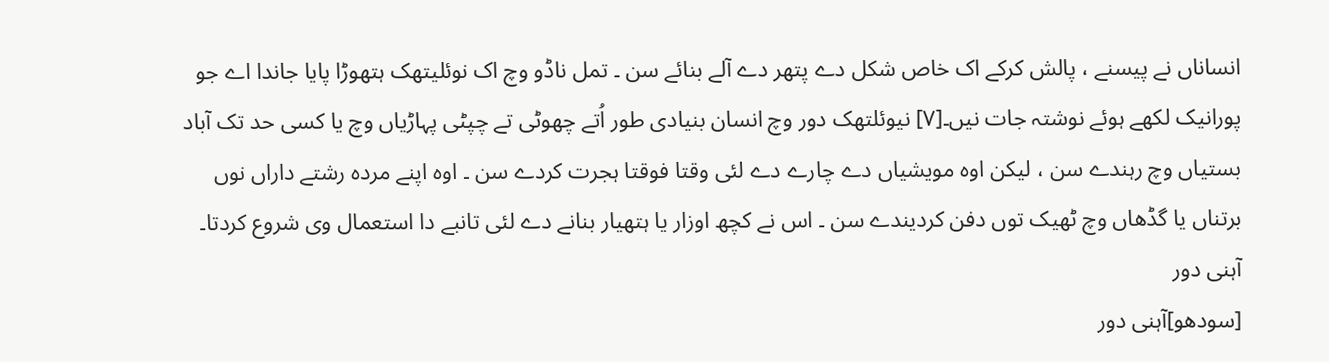انساناں نے پیسنے ، پالش کرکے اک خاص شکل دے پتھر دے آلے بنائے سن ۔ تمل ناڈو وچ اک نوئلیتھک ہتھوڑا پایا جاندا اے جو پورانیک لکھے ہوئے نوشتہ جات نيں۔[۷] نیوئلتھک دور وچ انسان بنیادی طور اُتے چھوٹی تے چپٹی پہاڑیاں وچ یا کسی حد تک آباد بستیاں وچ رہندے سن ، لیکن اوہ مویشیاں دے چارے دے لئی وقتا فوقتا ہجرت کردے سن ۔ اوہ اپنے مردہ رشتے داراں نوں برتناں یا گڈھاں وچ ٹھیک توں دفن کردیندے سن ۔ اس نے کچھ اوزار یا ہتھیار بنانے دے لئی تانبے دا استعمال وی شروع کردتا۔
آہنی دور
[سودھو]آہنی دور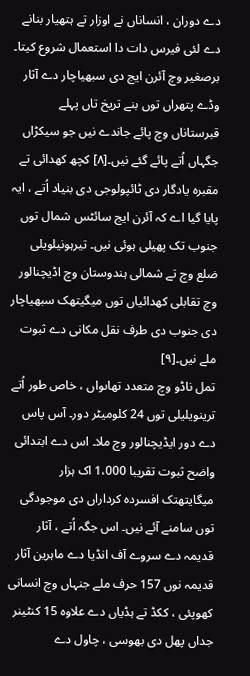دے دوران ، انساناں نے اوزار تے ہتھیار بنانے دے لئی فیرس دات دا استعمال شروع کيتا۔ برصغیر وچ آئرن ایج دی سبھیاچار دے آثار وڈے پتھراں توں بنے تریخ تاں پہلے قبرستاناں وچ پائے جاندے نيں جو سیکڑاں جگہاں اُتے پائے گئے نيں۔[۸] کچھ کھدائی تے مقبرہ یادگار دی ٹائپولوجی دی بنیاد اُتے ، ایہ پایا گیا اے کہ آئرن ایج سائٹس شمال توں جنوب تک پھیلی ہوئی نيں۔ تیرہونیلویلی ضلع وچ تے شمالی ہندوستان وچ اڈیچنالور وچ تقابلی کھدائیاں توں میگیتھک سبھیاچار دی جنوب دی طرف نقل مکانی دے ثبوت ملے نيں۔[۹]
تمل ناڈو وچ متعدد تھاںواں ، خاص طور اُتے ترینویلیلی توں 24 کلومیٹر دور۔ آس پاس دے دور ایڈیچنالور وچ ملا۔ اس دے ابتدائی واضح ثبوت تقریبا 1،000 اک ہزار میگایتھتک افسردہ کرداراں دی موجودگی توں سامنے آئے نيں۔ اس جگہ اُتے ، آثار قدیمہ دے سروے آف انڈیا دے ماہرین آثار قدیمہ نوں 157 حرف ملے جنہاں وچ انسانی کھوپئی ، ککڈ تے ہڈیاں دے علاوہ 15 کنٹینر جداں پھل دی بھوسی ، چاول دے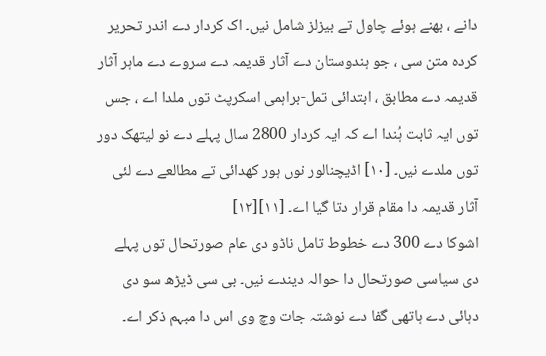دانے ، بھنے ہوئے چاول تے بیزلز شامل نيں۔ اک کردار دے اندر تحریر کردہ متن سی ، جو ہندوستان دے آثار قدیمہ دے سروے دے ماہر آثار قدیمہ دے مطابق ، ابتدائی تمل-براہمی اسکرپٹ توں ملدا اے ، جس توں ایہ ثابت ہُندا اے کہ ایہ کردار 2800 سال پہلے دے نو لیتھک دور توں ملدے نيں۔ [۱۰] اڈیچنالور نوں ہور کھدائی تے مطالعے دے لئی آثار قدیمہ دا مقام قرار دتا گیا اے۔ [۱۱][۱۲]
اشوکا دے 300 دے خطوط تامل ناڈو دی عام صورتحال توں پہلے دی سیاسی صورتحال دا حوالہ دیندے نيں۔ بی سی ڈیڑھ سو دی دہائی دے ہاتھی گفا دے نوشتہ جات وچ وی اس دا مبہم ذکر اے۔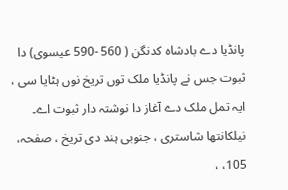پانڈیا دے بادشاہ کدنگن ( 560 -590 عیسوی) دا ثبوت جس نے پانڈیا ملک توں تریخ نوں ہٹایا سی ، ایہ تمل ملک دے آغاز دا نوشتہ دار ثبوت اے۔ نیلکانتھا شاستری ، جنوبی ہند دی تریخ ، صفحہ، 105، ،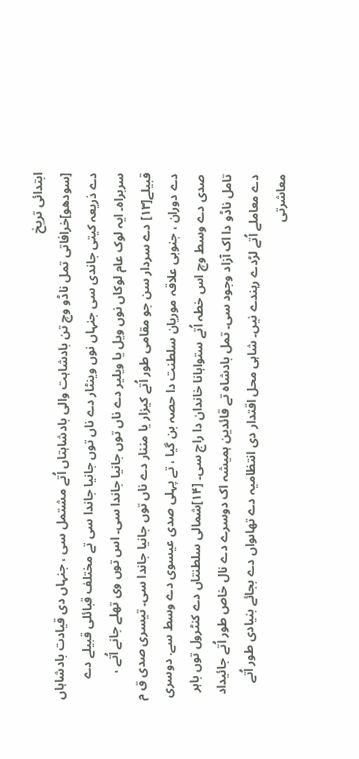ابتدائی تریخ
[سودھو]خرافاتی تمل ناڈو وچ تن بادشاہت والی بادشاہتاں اُتے مشتمل سی ، جنہاں دی قیادت بادشاہاں دے ذریعہ کيتی جاندی سی جنہاں نوں وینٹار دے ناں توں جانیا جاندا سی تے مختلف قبائلی قبیلے دے سربراہ۔ ایہ لوک عام لوکاں نوں ویل یا ویلیر دے ناں توں جانیا جاندا سی۔ اس توں وی تھلے جانے اُتے ، قبیلے[۱۳] دے سردار سن جو مقامی طور اُتے کیزار یا مننار دے ناں توں جانیا جاندا سی۔ تیسری صدی ق م دے دوران ، جنوبی علاقہ موریان سلطنت دا حصہ بن گیا ، تے پہلی صدی عیسوی دے وسط سے. دوسری صدی دے وسط وچ اس خطہ اُتے ستواہانا خاندان دا راج سی۔ [۱۴]شمالی سلطنتاں دے کنٹرول توں باہر تامل ناڈو دا اک آزاد وجود سی۔ تمل بادشاہ تے قائدین ہمیشہ اک دوسرے دے نال خاص طور اُتے جائیداد دے معاملے اُتے لڑدے رہندے نيں۔ شاہی محل اقتدار دی انتظامیہ دے تھاںواں دے بجائے بنیادی طور اُتے معاشرتی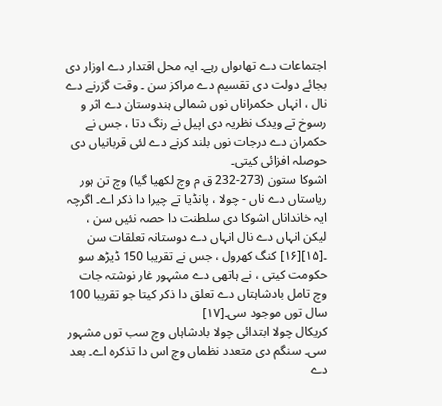اجتماعات دے تھاںواں رہے۔ ایہ محل اقتدار دے اوزار دی بجائے دولت دی تقسیم دے مراکز سن ۔ وقت گزرنے دے نال ، انہاں حکمراناں نوں شمالی ہندوستان دے اثر و رسوخ تے ویدک نظریہ دی اپیل نے رنگ دتا ، جس نے حکمران دے درجات نوں بلند کرنے دے لئی قربانیاں دی حوصلہ افزائی کيتی۔
اشوکا ستون (273-232 ق م وچ لکھیا گیا) وچ تن ہور ریاستاں دے ناں - چولا ، پانڈیا تے چیرا دا ذکر اے۔ اگرچہ ایہ خانداناں اشوکا دی سلطنت دا حصہ نئيں سن ، لیکن انہاں دے نال انہاں دے دوستانہ تعلقات سن ۔[۱۵][۱۶] کنگ کھرول ، جس نے تقریبا 150 ڈیڑھ سو حکومت کیتی ، نے ہاتھی دے مشہور غار نوشتہ جات وچ تامل بادشاہتاں دے تعلق دا ذکر کيتا جو تقریبا 100 سال توں موجود سی۔[۱۷]
کریکال چولا ابتدائی چولا بادشاہاں وچ سب توں مشہور سی۔ سنگم دی متعدد نظماں وچ اس دا تذکرہ اے۔ بعد دے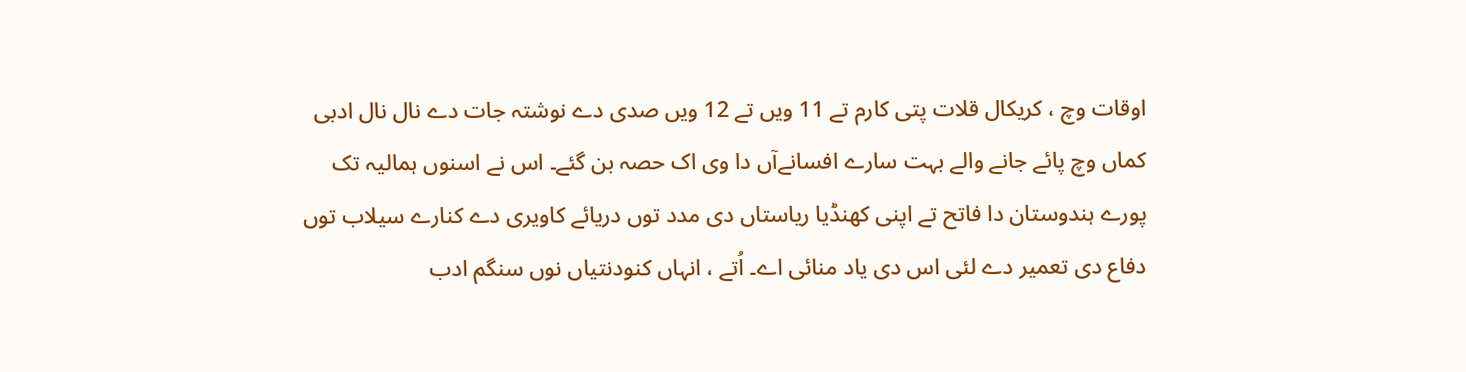اوقات وچ ، کریکال قلات پتی کارم تے 11 ويں تے 12 ويں صدی دے نوشتہ جات دے نال نال ادبی کماں وچ پائے جانے والے بہت سارے افسانےآں دا وی اک حصہ بن گئے۔ اس نے اسنوں ہمالیہ تک پورے ہندوستان دا فاتح تے اپنی کھنڈیا ریاستاں دی مدد توں دریائے کاویری دے کنارے سیلاب توں دفاع دی تعمیر دے لئی اس دی یاد منائی اے۔ اُتے ، انہاں کنودنتیاں نوں سنگم ادب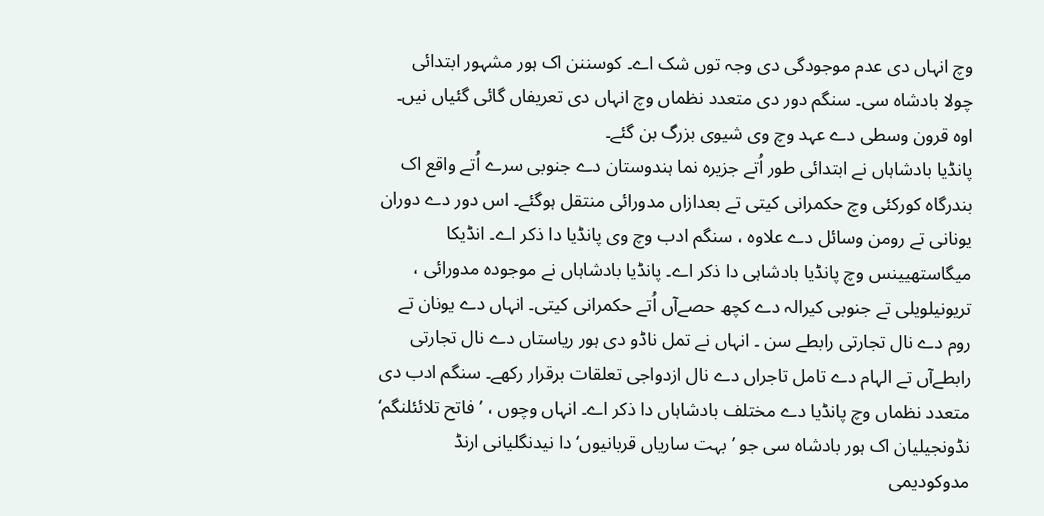وچ انہاں دی عدم موجودگی دی وجہ توں شک اے۔ کوسننن اک ہور مشہور ابتدائی چولا بادشاہ سی۔ سنگم دور دی متعدد نظماں وچ انہاں دی تعریفاں گائی گئياں نيں۔ اوہ قرون وسطی دے عہد وچ وی شیوی بزرگ بن گئے۔
پانڈیا بادشاہاں نے ابتدائی طور اُتے جزیرہ نما ہندوستان دے جنوبی سرے اُتے واقع اک بندرگاہ کورکئی وچ حکمرانی کيتی تے بعدازاں مدورائی منتقل ہوگئے۔ اس دور دے دوران یونانی تے رومن وسائل دے علاوہ ، سنگم ادب وچ وی پانڈیا دا ذکر اے۔ انڈیکا میگاستھیینس وچ پانڈیا بادشاہی دا ذکر اے۔ پانڈیا بادشاہاں نے موجودہ مدورائی ، تریونیلویلی تے جنوبی کیرالہ دے کچھ حصےآں اُتے حکمرانی کيتی۔ انہاں دے یونان تے روم دے نال تجارتی رابطے سن ۔ انہاں نے تمل ناڈو دی ہور ریاستاں دے نال تجارتی رابطےآں تے الہام دے تامل تاجراں دے نال ازدواجی تعلقات برقرار رکھے۔ سنگم ادب دی متعدد نظماں وچ پانڈیا دے مختلف بادشاہاں دا ذکر اے۔ انہاں وچوں ، ’فاتح تلائئلنگم‘ نڈونجیلیان اک ہور بادشاہ سی جو ’بہت ساریاں قربانیوں‘ دا نیدنگلیانی ارنڈ مدوکودیمی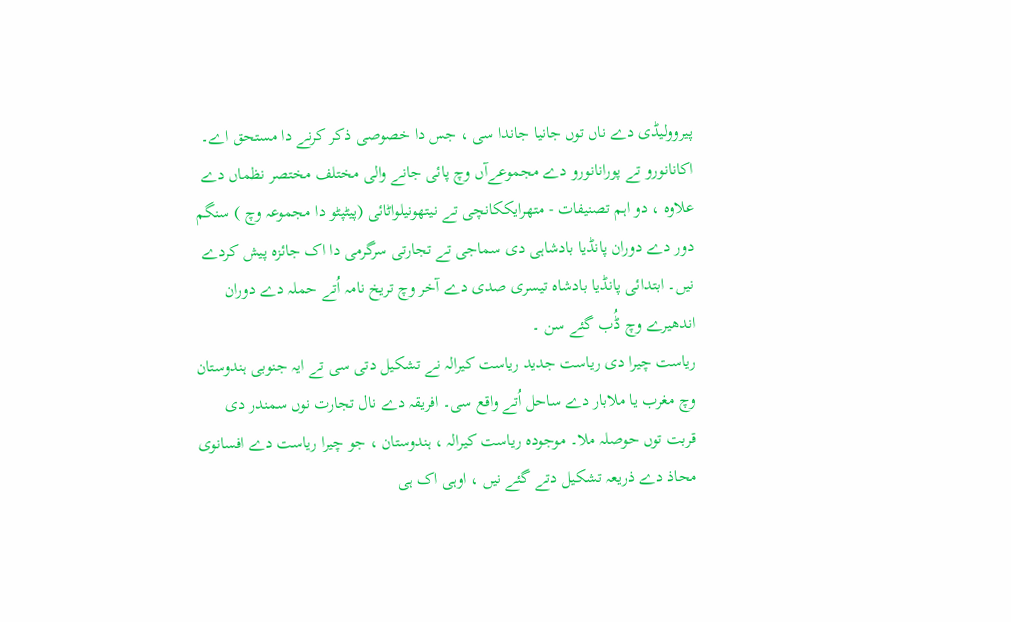پیروولیڈی دے ناں توں جانیا جاندا سی ، جس دا خصوصی ذکر کرنے دا مستحق اے۔ اکانانورو تے پورانانورو دے مجموعےآں وچ پائی جانے والی مختلف مختصر نظماں دے علاوہ ، دو اہم تصنیفات - متھرایککانچی تے نیتھونیلواٹائی (پیٹپٹو دا مجموعہ وچ ) سنگم دور دے دوران پانڈیا بادشاہی دی سماجی تے تجارتی سرگرمی دا اک جائزہ پیش کردے نيں۔ ابتدائی پانڈیا بادشاہ تیسری صدی دے آخر وچ تریخ نامہ اُتے حملہ دے دوران اندھیرے وچ ڈُب گئے سن ۔
ریاست چیرا دی ریاست جدید ریاست کیرالہ نے تشکیل دتی سی تے ایہ جنوبی ہندوستان وچ مغرب یا ملابار دے ساحل اُتے واقع سی۔ افریقہ دے نال تجارت نوں سمندر دی قربت توں حوصلہ ملا۔ موجودہ ریاست کیرالہ ، ہندوستان ، جو چیرا ریاست دے افسانوی محاذ دے ذریعہ تشکیل دتے گئے نيں ، اوہی اک ہی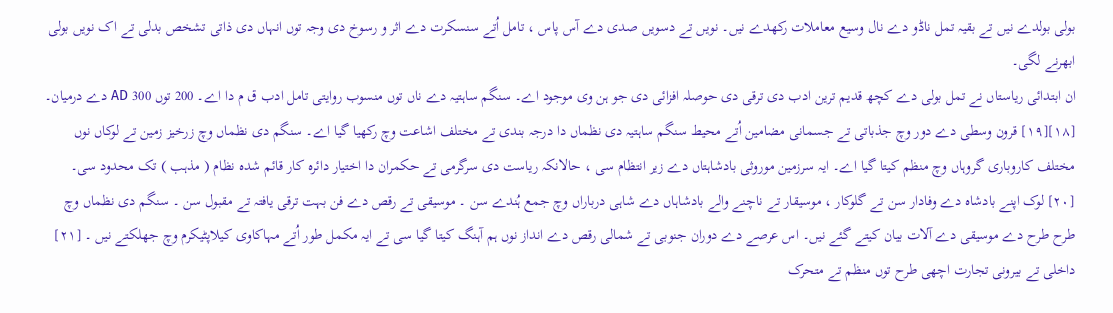بولی بولدے نيں تے بقیہ تمل ناڈو دے نال وسیع معاملات رکھدے نيں۔ نويں تے دسويں صدی دے آس پاس ، تامل اُتے سنسکرت دے اثر و رسوخ دی وجہ توں انہاں دی ذاتی تشخص بدلی تے اک نويں بولی ابھرنے لگی۔
ان ابتدائی ریاستاں نے تمل بولی دے کچھ قدیم ترین ادب دی ترقی دی حوصلہ افزائی دی جو ہن وی موجود اے۔ سنگم ساہتیہ دے ناں توں منسوب روايتی تامل ادب ق م دا اے۔ 200 توں 300 AD دے درمیان۔ [۱۸][۱۹] قرون وسطی دے دور وچ جذباتی تے جسمانی مضامین اُتے محیط سنگم ساہتیہ دی نظماں دا درجہ بندی تے مختلف اشاعت وچ رکھیا گیا اے۔ سنگم دی نظماں وچ زرخیز زمین تے لوکاں نوں مختلف کاروباری گروہاں وچ منظم کيتا گیا اے۔ ایہ سرزمین موروثی بادشاہتاں دے زیر انتظام سی ، حالانکہ ریاست دی سرگرمی تے حکمران دا اختیار دائرہ کار قائم شدہ نظام ( مذہب ) تک محدود سی۔ [۲۰] لوک اپنے بادشاہ دے وفادار سن تے گلوکار ، موسیقار تے ناچنے والے بادشاہاں دے شاہی درباراں وچ جمع ہُندے سن ۔ موسیقی تے رقص دے فن بہت ترقی یافتہ تے مقبول سن ۔ سنگم دی نظماں وچ طرح طرح دے موسیقی دے آلات بیان کیتے گئے نيں۔ اس عرصے دے دوران جنوبی تے شمالی رقص دے انداز نوں ہم آہنگ کيتا گیا سی تے ایہ مکمل طور اُتے مہاکاوی کیلاپٹیکرم وچ جھلکتے نيں ۔ [۲۱]
داخلی تے بیرونی تجارت اچھی طرح توں منظم تے متحرک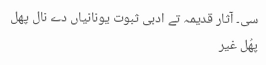سی۔ آثار قدیمہ تے ادبی ثبوت یونانیاں دے نال پھل پھُل غیر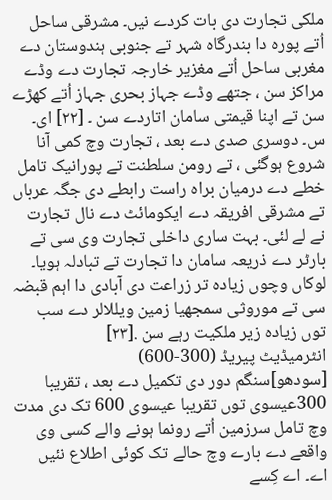ملکی تجارت دی بات کردے نيں۔ مشرقی ساحل اُتے پورہ دا بندرگاہ شہر تے جنوبی ہندوستان دے مغربی ساحل اُتے مغزیر خارجہ تجارت دے وڈے مراکز سن ، جتھے وڈے جہاز بحری جہاز اُتے کھڑے سن تے اپنا قیمتی سامان اتاردے سن ۔ [۲۲] ای۔ س۔ دوسری صدی دے بعد ، تجارت وچ کمی آنا شروع ہوگئی ، تے رومن سلطنت تے پورانیک تامل خطے دے درمیان براہ راست رابطے دی جگہ عرباں تے مشرقی افریقہ دے ایکومائٹ دے نال تجارت نے لے لئی۔ بہت ساری داخلی تجارت وی سی تے بارٹر دے ذریعہ سامان دا تجارت تے تبادلہ ہويا۔ لوکاں وچوں زیادہ تر زراعت دی آبادی دا اہم قبضہ سی تے موروثی سمجھیا زمین ویللالر دے سب توں زیادہ زیر ملکیت رہے سن .[۲۳]
انٹرمیڈیٹ پیریڈ (300-600)
[سودھو]سنگم دور دی تکمیل دے بعد ، تقریبا 300عیسوی توں تقریبا عیسوی 600 تک دی مدت وچ تامل سرزمین اُتے رونما ہونے والے کسی وی واقعے دے بارے وچ حالے تک کوئی اطلاع نئيں اے۔ اے کِسے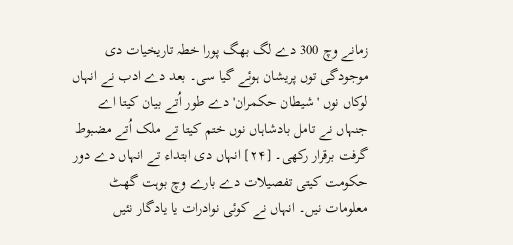زمانے وچ 300 دے لگ بھگ پورا خطہ تاریخیات دی موجودگی توں پریشان ہوئے گیا سی۔ بعد دے ادب نے انہاں لوکاں نوں 'شیطان حکمران' دے طور اُتے بیان کيتا اے جنہاں نے تامل بادشاہاں نوں ختم کيتا تے ملک اُتے مضبوط گرفت برقرار رکھی۔ [۲۴] انہاں دی ابتداء تے انہاں دے دور حکومت کیتی تفصیلات دے بارے وچ بوہت گھٹ معلومات نيں۔ انہاں نے کوئی نوادرات یا یادگار نئيں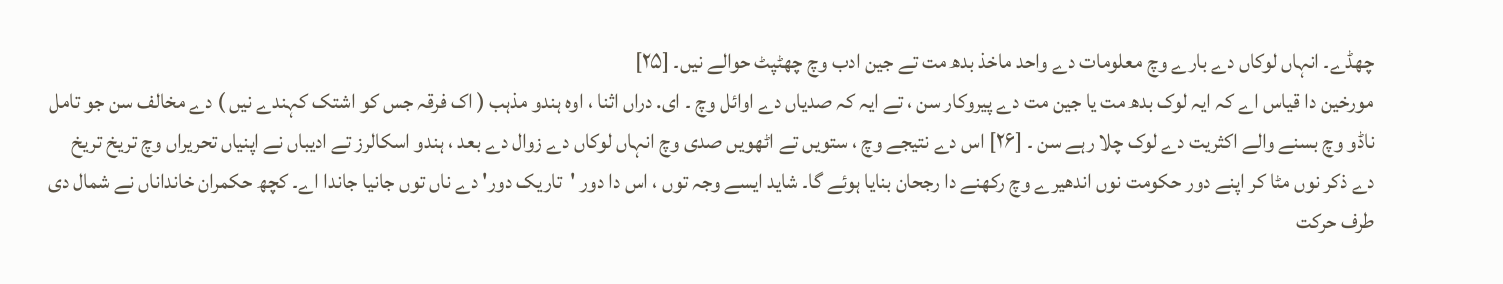چھڈے۔ انہاں لوکاں دے بارے وچ معلومات دے واحد ماخذ بدھ مت تے جین ادب وچ چھٹپٹ حوالے نيں۔ [۲۵]
مورخین دا قیاس اے کہ ایہ لوک بدھ مت یا جین مت دے پیروکار سن ، تے ایہ کہ صدیاں دے اوائل وچ ۔ ای. دراں اثنا ، اوہ ہندو مذہب ( اک فرقہ جس کو اشتک کہندے نيں ) دے مخالف سن جو تامل ناڈو وچ بسنے والے اکثریت دے لوک چلا رہے سن ۔ [۲۶] اس دے نتیجے وچ ، ستويں تے اٹھويں صدی وچ انہاں لوکاں دے زوال دے بعد ، ہندو اسکالرز تے ادیباں نے اپنیاں تحریراں وچ تریخ تریخ دے ذکر نوں مٹا کر اپنے دور حکومت نوں اندھیرے وچ رکھنے دا رجحان بنایا ہوئے گا۔ شاید ايسے وجہ توں ، اس دا دور 'تاریک دور' دے ناں توں جانیا جاندا اے۔ کچھ حکمران خانداناں نے شمال دی طرف حرکت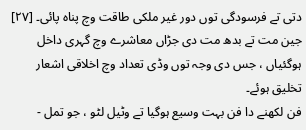دتی تے فرسودگی توں دور غیر ملکی طاقت وچ پناہ پائی۔ [۲۷] جین مت تے بدھ مت دی جڑاں معاشرے وچ گہری داخل ہوگئياں ، جس دی وجہ توں وڈی تعداد وچ اخلاقی اشعار تخلیق ہوئے۔
فن لکھنے دا فن بہت وسیع ہوگیا تے وٹیل لٹو ، جو تمل -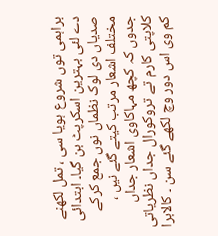براہمی توں شروع ہويا سی ، تمل لکھنے دے لئی بہترین اسکرپٹ بن گیا۔ ابتدائی صدیاں دی لوک نظماں نوں جمع کرکے مختلف اشعار مرتب کیتے گئے نيں ، جدوں کہ کچھ مہاکاوی اشعار جداں کلاپتی کارم تے تروکورال جداں نظریاتی کم وی اس دور وچ لکھے گئے سن ۔ کالابرا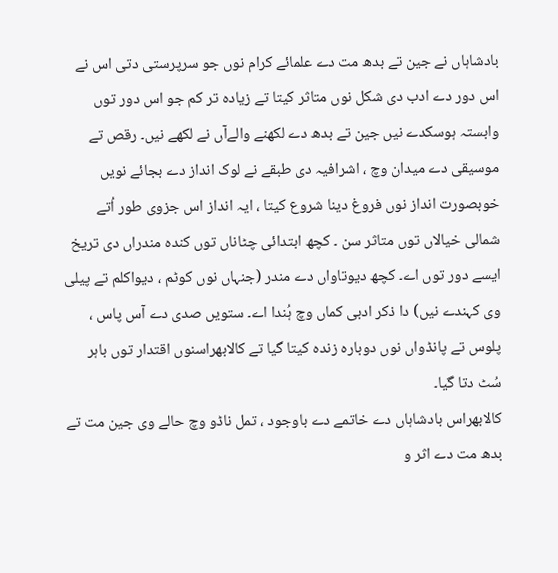بادشاہاں نے جین تے بدھ مت دے علمائے کرام نوں جو سرپرستی دتی اس نے اس دور دے ادب دی شکل نوں متاثر کيتا تے زیادہ تر کم جو اس دور توں وابستہ ہوسکدے نيں جین تے بدھ دے لکھنے والےآں نے لکھے نيں۔ رقص تے موسیقی دے میدان وچ ، اشرافیہ دی طبقے نے لوک انداز دے بجائے نويں خوبصورت انداز نوں فروغ دینا شروع کيتا ، ایہ انداز اس جزوی طور اُتے شمالی خیالاں توں متاثر سن ۔ کچھ ابتدائی چٹاناں توں کندہ مندراں دی تریخ ايسے دور توں اے۔ کچھ دیوتاواں دے مندر (جنہاں نوں کوٹم ، دیواکلم تے پیلی وی کہندے نيں) دا ذکر ادبی کماں وچ ہُندا اے۔ ستويں صدی دے آس پاس ، پلوس تے پانڈواں نوں دوبارہ زندہ کيتا گیا تے کالابھراسنوں اقتدار توں باہر سُٹ دتا گیا۔
کالابھراس بادشاہاں دے خاتمے دے باوجود ، تمل ناڈو وچ حالے وی جین مت تے بدھ مت دے اثر و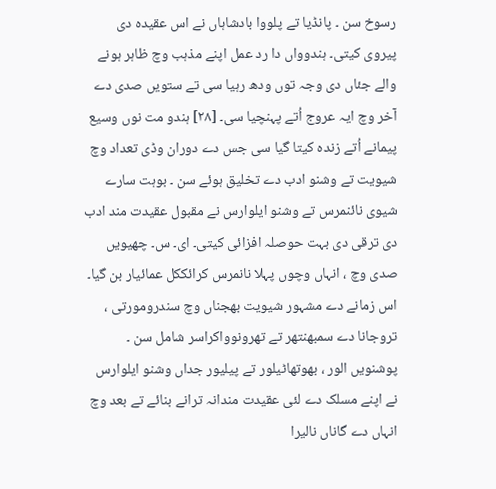رسوخ سن ۔ پانڈیا تے پلووا بادشاہاں نے اس عقیدہ دی پیروی کيتی۔ ہندوواں دا رد عمل اپنے مذہب وچ ظاہر ہونے والے جئاں دی وجہ توں ودھ رہیا سی تے ستويں صدی دے آخر وچ ایہ عروج اُتے پہنچیا سی۔ [۲۸] ہندو مت نوں وسیع پیمانے اُتے زندہ کيتا گیا سی جس دے دوران وڈی تعداد وچ شیویت تے وشنو ادب دے تخلیق ہوئے سن ۔ بوہت سارے شیوی نائنمرس تے وشنو ایلوارس نے مقبول عقیدت مند ادب دی ترقی دی بہت حوصلہ افزائی کيتی۔ ای۔ س۔ چھیويں صدی وچ ، انہاں وچوں پہلا نانمرس کرائککل عمائیار بن گیا۔ اس زمانے دے مشہور شیویت بھجناں وچ سندرومورتی ، تروجانا دے سمبھنتھر تے تھرونوواکراسر شامل سن ۔ پوشنويں الور ، بھوتھاٹیلور تے پیلیور جداں وشنو ایلوارس نے اپنے مسلک دے لئی عقیدت مندانہ ترانے بنائے تے بعد وچ انہاں دے گاناں نالیرا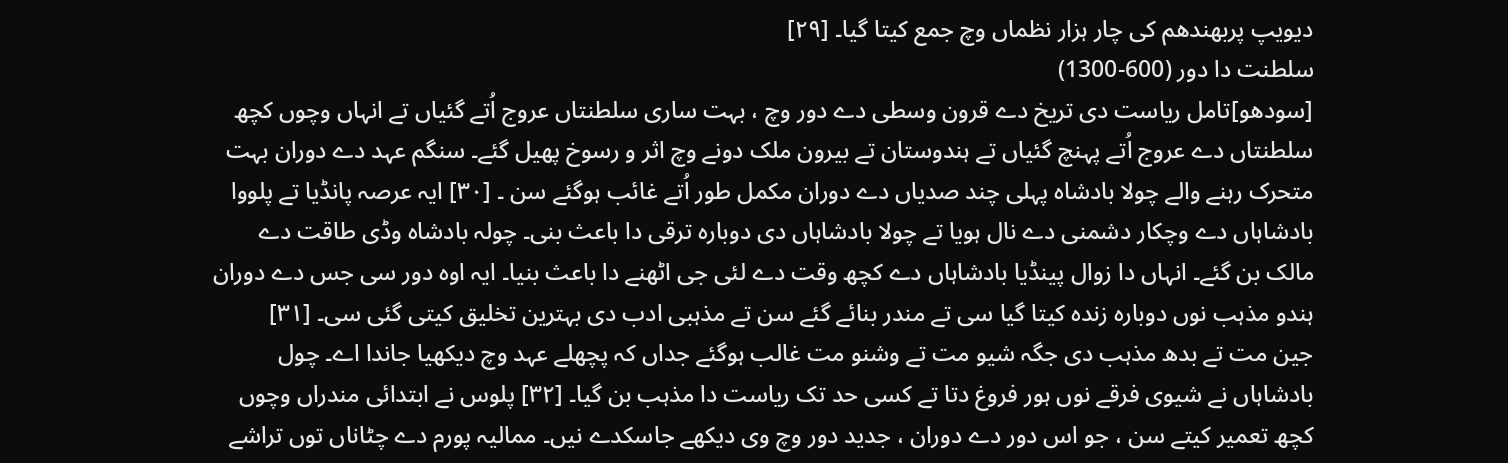دیویپ پربھندھم کی چار ہزار نظماں وچ جمع کيتا گیا۔ [۲۹]
سلطنت دا دور (600-1300)
[سودھو]تامل ریاست دی تریخ دے قرون وسطی دے دور وچ ، بہت ساری سلطنتاں عروج اُتے گئياں تے انہاں وچوں کچھ سلطنتاں دے عروج اُتے پہنچ گئياں تے ہندوستان تے بیرون ملک دونے وچ اثر و رسوخ پھیل گئے۔ سنگم عہد دے دوران بہت متحرک رہنے والے چولا بادشاہ پہلی چند صدیاں دے دوران مکمل طور اُتے غائب ہوگئے سن ۔ [۳۰] ایہ عرصہ پانڈیا تے پلووا بادشاہاں دے وچکار دشمنی دے نال ہويا تے چولا بادشاہاں دی دوبارہ ترقی دا باعث بنی۔ چولہ بادشاہ وڈی طاقت دے مالک بن گئے۔ انہاں دا زوال پینڈیا بادشاہاں دے کچھ وقت دے لئی جی اٹھنے دا باعث بنیا۔ ایہ اوہ دور سی جس دے دوران ہندو مذہب نوں دوبارہ زندہ کيتا گیا سی تے مندر بنائے گئے سن تے مذہبی ادب دی بہترین تخلیق کيتی گئی سی۔ [۳۱]
جین مت تے بدھ مذہب دی جگہ شیو مت تے وشنو مت غالب ہوگئے جداں کہ پچھلے عہد وچ دیکھیا جاندا اے۔ چول بادشاہاں نے شیوی فرقے نوں ہور فروغ دتا تے کسی حد تک ریاست دا مذہب بن گیا۔ [۳۲] پلوس نے ابتدائی مندراں وچوں کچھ تعمیر کیتے سن ، جو اس دور دے دوران ، جدید دور وچ وی دیکھے جاسکدے نيں۔ ممالیہ پورم دے چٹاناں توں تراشے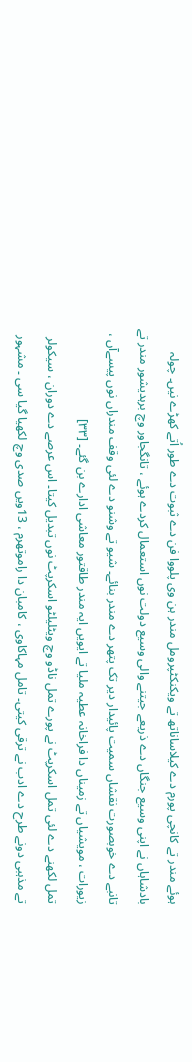ہوئے مندر تے کانچی پورم دے کیلاساناتھ تے ویکنکٹپرومل مندر ہن وی پلووا فن دے ثبوت دے طور اُتے کھڑے نيں۔ چولہ بادشاہاں نے اپنی وسیع جنگاں دے ذریعے جیتنے والی وسیع دولت نوں استعمال کردے ہوئے ، تانگجاور وچ برہدیشور مندر تے تانبے دے خوبصورت نقشاں سمیت پائیدار دیر تک پتھر دے مندر بنائے۔ شیو تے وشنو دے لئی وقف مندراں نوں پیسےآں ، زیورات ، مویشیاں تے زمیناں دا فراخانہ عطیہ ملیا تے ایويں ایہ مندر طاقتور معاشی ادارے بن گئے۔ [۳۳]
تمل لکھنے دے لئی تمل اسکرپٹ نے پورے تمل ناڈو وچ ویٹلیلٹو اسکرپٹ نوں تبدیل کيتا۔ اس عرصے دے دوران ، سیکولر تے مذہبی دونے طرح دے ادب نے ترقی کيتی۔ تامل مہاکاوی ، کامبان دا راموتھرم ، 13ويں صدی وچ لکھیا گیا سی ۔ مشہور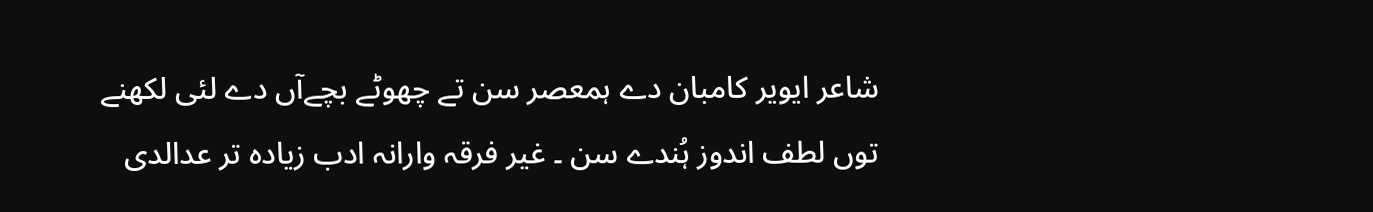شاعر ایویر کامبان دے ہمعصر سن تے چھوٹے بچےآں دے لئی لکھنے توں لطف اندوز ہُندے سن ۔ غیر فرقہ وارانہ ادب زیادہ تر عدالدی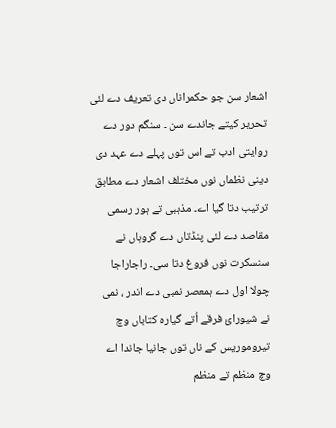اشعار سن جو حکمراناں دی تعریف دے لئی تحریر کیتے جاندے سن ۔ سنگم دور دے روايتی ادب تے اس توں پہلے دے عہد دی دینی نظماں نوں مختلف اشعار دے مطابق ترتیب دتا گیا اے۔ مذہبی تے ہور رسمی مقاصد دے لئی پنڈتاں دے گروہاں نے سنسکرت نوں فروغ دتا سی۔ راجاراجا چولا اول دے ہمعصر نمبی دے اندر ، نمی نے شیورائ فرقے اُتے گیارہ کتاباں وچ تیروموریس کے ناں توں جانیا جاندا اے وچ منظم تے منظم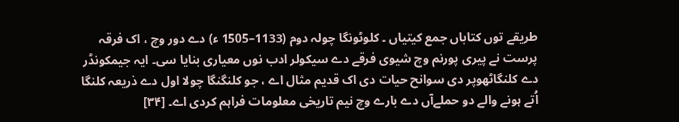طریقے توں کتاباں جمع کيتیاں ۔ کلوٹونگا چولہ دوم (1133–1505 ء) دے دور وچ ، اک فرقہ پرست نے پیری پورنم وچ شیوی فرقے دے سیکولر ادب نوں معیاری بنایا سی۔ ایہ جیمکونڈر دے کلنگاٹھوپر دی سوانح حیات دی اک قدیم مثال اے ، جو کلنگنگا چولا اول دے ذریعہ کلنگا اُتے ہونے والے دو حملےآں دے بارے وچ نیم تاریخی معلومات فراہم کردی اے۔ [۳۴]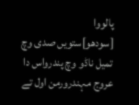پالووا
[سودھو]ستويں صدی وچ تمیل ناڈو وچ پندرواس دا عروج مہندرورمن اول تے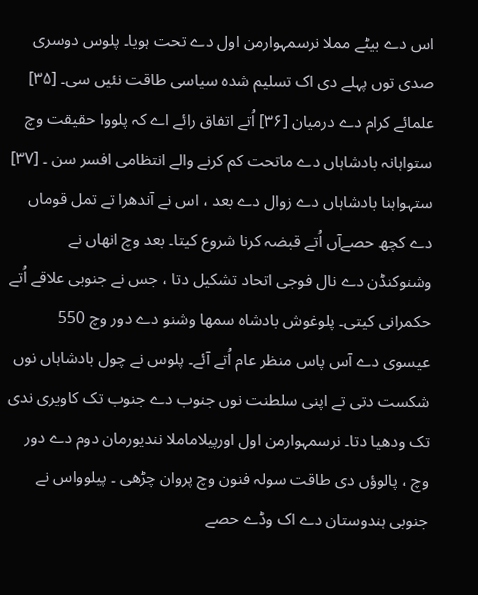اس دے بیٹے مملا نرسمہوارمن اول دے تحت ہويا۔ پلوس دوسری صدی توں پہلے دی اک تسلیم شدہ سیاسی طاقت نئيں سی۔ [۳۵] علمائے کرام دے درمیان [۳۶] اُتے اتفاق رائے اے کہ پلووا حقیقت وچ ستواہانہ بادشاہاں دے ماتحت کم کرنے والے انتظامی افسر سن ۔ [۳۷] ستہواہنا بادشاہاں دے زوال دے بعد ، اس نے آندھرا تے تمل قوماں دے کچھ حصےآں اُتے قبضہ کرنا شروع کيتا۔ بعد وچ انھاں نے وشنوکنڈن دے نال فوجی اتحاد تشکیل دتا ، جس نے جنوبی علاقے اُتے حکمرانی کيتی۔ پلوغوش بادشاہ سمھا وشنو دے دور وچ 550 عیسوی دے آس پاس منظر عام اُتے آئے۔ پلوس نے چول بادشاہاں نوں شکست دتی تے اپنی سلطنت نوں جنوب دے جنوب تک کاویری ندی تک ودھیا دتا۔ نرسمہوارمن اول اورپیلاماملا نندیورمان دوم دے دور وچ ، پالوؤں دی طاقت سولہ فنون وچ پروان چڑھی ۔ پیلوواس نے جنوبی ہندوستان دے اک وڈے حصے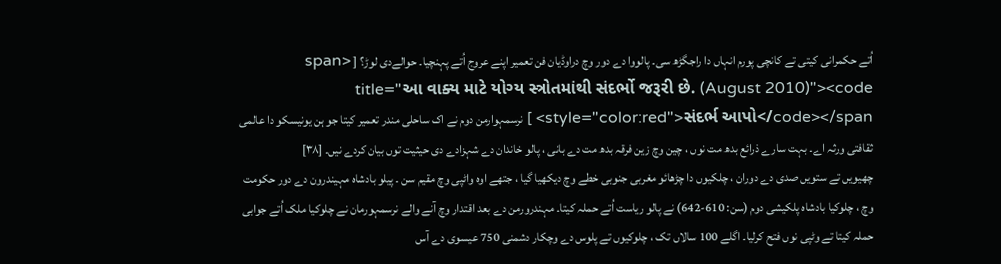اُتے حکمرانی کيتی تے کانچی پورم انہاں دا راجگڑھ سی۔ پالووا دے دور وچ دراوڈیان فن تعمیر اپنے عروج اُتے پہنچیا۔ حوالےدی لوڑ؟ [ <span title="આ વાક્ય માટે યોગ્ય સ્ત્રોતમાંથી સંદર્ભો જરૂરી છે. (August 2010)"><code style="color:red">સંદર્ભ આપો</code></span> ] نرسمہوارمن دوم نے اک ساحلی مندر تعمیر کيتا جو ہن یونیسکو دا عالمی ثقافتی ورثہ اے۔ بہت سارے ذرائع بدھ مت نوں ، چین وچ زین فرقہ بدھ مت دے بانی ، پالو خاندان دے شہزادے دی حیثیت توں بیان کردے نيں۔ [۳۸]
چھیويں تے ستويں صدی دے دوران ، چلکیوں دا چڑھائو مغربی جنوبی خطے وچ دیکھیا گیا ، جتھے اوہ واٹپی وچ مقیم سن ۔ پیلو بادشاہ مہیندرون دے دور حکومت وچ ، چلوکیا بادشاہ پلکیشی دوم (سن: 610-642) نے پالو ریاست اُتے حملہ کيتا۔ مہندرورمن دے بعد اقتدار وچ آنے والے نرسمہورمان نے چلوکیا ملک اُتے جوابی حملہ کيتا تے وٹپی نوں فتح کرلیا۔ اگلے 100 سالاں تک ، چلوکیوں تے پلوس دے وچکار دشمنی 750 عیسوی دے آس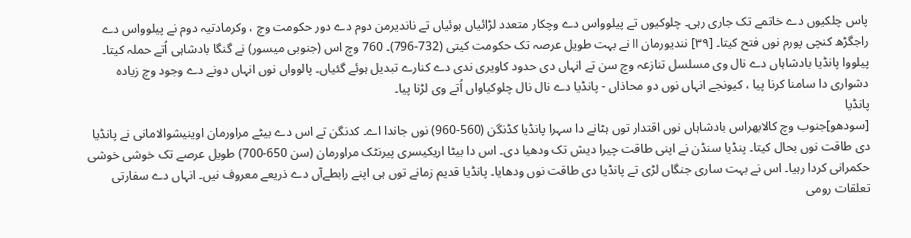پاس چلکیوں دے خاتمے تک جاری رہی۔ چلوکیوں تے پیلوواس دے وچکار متعدد لڑائیاں ہوئیاں تے ناندیرمن دوم دے دور حکومت وچ ، وکرمادتیہ دوم نے پیلوواس دے راجگڑھ کنچی پورم نوں فتح کيتا۔ [۳۹] نندیورمان II نے بہت طویل عرصہ تک حکومت کیتی (732-796)۔ 760 وچ اس (جنوبی میسور) نے گنگا بادشاہی اُتے حملہ کيتا۔ پیلووا پانڈیا بادشاہاں دے نال وی مسلسل تنازعہ وچ سن تے انہاں دی حدود کاویری ندی دے کنارے تبدیل ہوئے گئياں۔ پالوواں نوں انہاں دونے دے وجود وچ زیادہ دشواری دا سامنا کرنا پيا ، کیونجے انہاں نوں دو محاذاں - پانڈیا دے نال نال چلوکیاواں اُتے وی لڑنا پيا۔
پانڈیا
[سودھو]جنوب وچ کالابھراس بادشاہاں نوں اقتدار توں ہٹانے دا سہرا پانڈیا کڈنگن (560-960) نوں جاندا اے۔ کدنگن تے اس دے بیٹے مراورمان اوینیشوالامانی نے پانڈیا دی طاقت نوں بحال کيتا۔ پنڈیا سنڈن نے اپنی طاقت چیرا دیش تک ودھیا دی۔ اس دا بیٹا اریکیسری پیرنٹک مراورمان (سن 650-700) طویل عرصے تک خوشی خوشی حکمرانی کردا رہیا۔ اس نے بہت ساری جنگاں لڑی تے پانڈیا دی طاقت نوں ودھایا۔ پانڈیا قدیم زمانے توں ہی اپنے رابطےآں دے ذریعے معروف نيں۔ انہاں دے سفارتی تعلقات رومی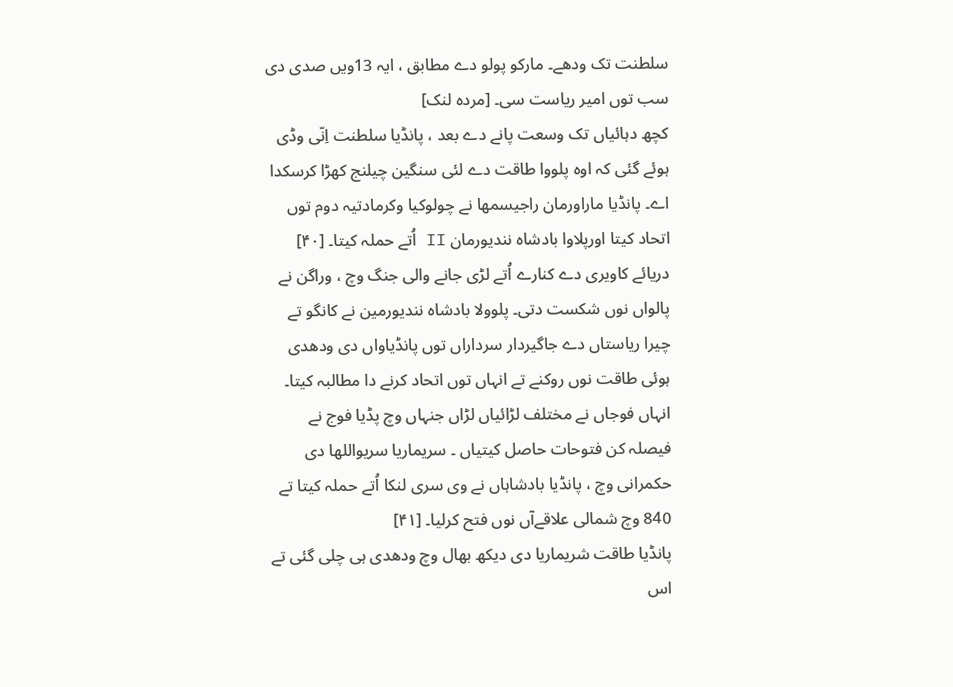سلطنت تک ودھے۔ مارکو پولو دے مطابق ، ایہ 13ويں صدی دی سب توں امیر ریاست سی۔ [مردہ لنک]
کچھ دہائیاں تک وسعت پانے دے بعد ، پانڈیا سلطنت اِنّی وڈی ہوئے گئی کہ اوہ پلووا طاقت دے لئی سنگین چیلنج کھڑا کرسکدا اے۔ پانڈیا ماراورمان راجیسمھا نے چولوکیا وکرمادتیہ دوم توں اتحاد کيتا اورپلاوا بادشاہ نندیورمان II اُتے حملہ کيتا۔ [۴۰] دریائے کاویری دے کنارے اُتے لڑی جانے والی جنگ وچ ، وراگن نے پالواں نوں شکست دتی۔ پلوولا بادشاہ نندیورمین نے کانگو تے چیرا ریاستاں دے جاگیردار سرداراں توں پانڈیاواں دی ودھدی ہوئی طاقت نوں روکنے تے انہاں توں اتحاد کرنے دا مطالبہ کيتا۔ انہاں فوجاں نے مختلف لڑائیاں لڑاں جنہاں وچ پڈیا فوج نے فیصلہ کن فتوحات حاصل کيتیاں ۔ سریماریا سریواللھا دی حکمرانی وچ ، پانڈیا بادشاہاں نے وی سری لنکا اُتے حملہ کيتا تے 840 وچ شمالی علاقےآں نوں فتح کرلیا۔ [۴۱]
پانڈیا طاقت شریماریا دی دیکھ بھال وچ ودھدی ہی چلی گئی تے اس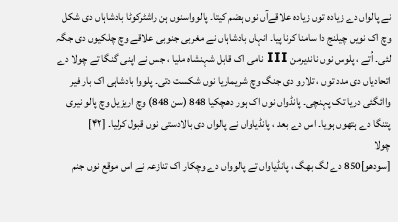نے پالواں دے زیادہ توں زیادہ علاقےآں نوں ہضم کيتا۔ پالوواسنوں ہن راشٹرکوٹا بادشاہاں دی شکل وچ اک نويں چیلنج دا سامنا کرنا پيا۔ انہاں بادشاہاں نے مغربی جنوبی علاقے وچ چلکیوں دی جگہ لئی۔ اُتے ، پلوس نوں ناندیرمن III نامی اک قابل شہنشاہ ملیا ، جس نے اپنی گنگا تے چولا دے اتحادیاں دی مدد توں ، تلارو دی جنگ وچ شریماریا نوں شکست دتی۔ پلووا بادشاہی اک بار فیر واائگئی دریا تک پہنچی۔ پانڈواں نوں اک ہور دھچکيا 848 (سن 848) وچ اریزیل وچ پالو نیری پتنگا دے ہتھوں ہويا۔ اس دے بعد ، پانڈیاواں نے پالواں دی بالادستی نوں قبول کرلیا۔ [۴۲]
چولا
[سودھو]850 دے لگ بھگ ، پانڈیاواں تے پالوواں دے وچکار اک تنازعہ نے اس موقع نوں جنم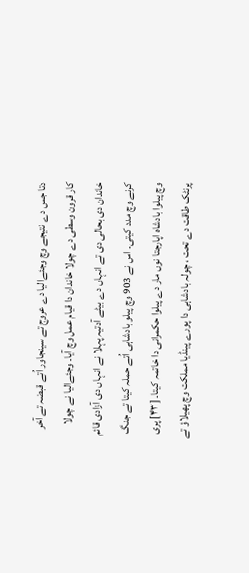دتا جس دے نتیجے وچ وجئےالیا دے عروج تے سینجاور اُتے قبضہ تے آخر کار قرون وسطی دے چولا خاندان دا قیام عمل وچ آیا۔ وجئےالیا نے چولا خاندان دی بحالی دی تے انہاں دے بیٹے آدتیہ پہلا نے انہاں دی آزادی قائم کرنے وچ مدد کيتی۔ اس نے 903 وچ پیلو بادشاہی اُتے حملہ کيتا تے جنگ وچ پیلوا بادشاہ اپارجتا نوں مار دے پیلوا حکمرانی دا خاتمہ کيتا۔ [۴۳] پری پرنٹک طاقت دے تحت ، چولہ بادشاہی دا پورے پینڈیا مملکت وچ پھیلاؤ تے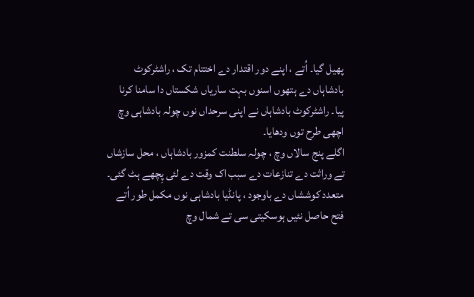پھیل گیا۔ اُتے ، اپنے دور اقتدار دے اختتام تک ، راشٹرکوٹ بادشاہاں دے ہتھوں اسنوں بہت ساریاں شکستاں دا سامنا کرنا پيا۔ راشٹرکوٹ بادشاہاں نے اپنی سرحداں نوں چولہ بادشاہی وچ اچھی طرح توں ودھایا۔
اگلے پنج سالاں وچ ، چولہ سلطنت کمزور بادشاہاں ، محل سازشاں تے وراثت دے تنازعات دے سبب اک وقت دے لئی پِچھے ہٹ گئی۔ متعدد کوششاں دے باوجود ، پانڈیا بادشاہی نوں مکمل طور اُتے فتح حاصل نئيں ہوسکيتی سی تے شمال وچ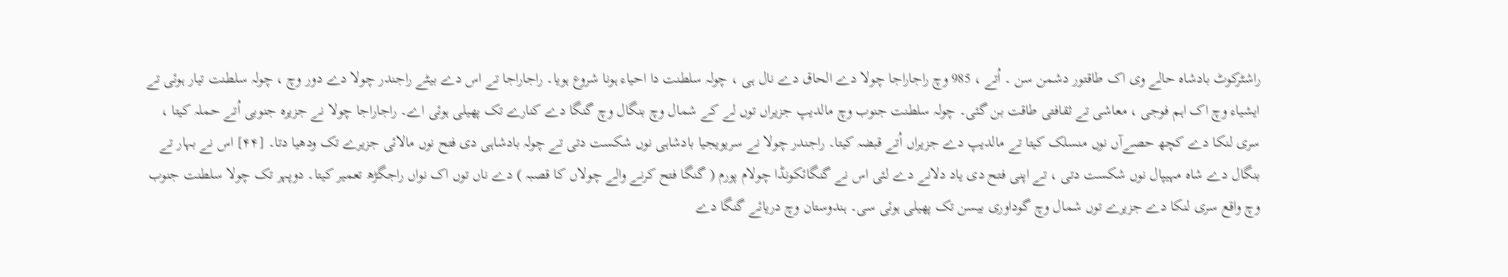راشٹرکوٹ بادشاہ حالے وی اک طاقتور دشمن سن ۔ اُتے ، 985 وچ راجاراجا چولا دے الحاق دے نال ہی ، چولہ سلطنت دا احیاء ہونا شروع ہويا۔ راجاراجا تے اس دے بیٹے راجندر چولا دے دور وچ ، چولہ سلطنت تیار ہوئی تے ایشیاء وچ اک اہم فوجی ، معاشی تے ثقافتی طاقت بن گئی۔ چولہ سلطنت جنوب وچ مالدیپ جزیراں توں لے کے شمال وچ بنگال وچ گنگا دے کنارے تک پھیلی ہوئی اے۔ راجاراجا چولا نے جزیرہ جنوبی اُتے حملہ کيتا ، سری لنکا دے کچھ حصےآں نوں منسلک کيتا تے مالدیپ دے جزیراں اُتے قبضہ کيتا۔ راجندر چولا نے سریویجیا بادشاہی نوں شکست دتی تے چولہ بادشاہی دی فتح نوں مالائی جزیرے تک ودھیا دتا۔ [۴۴] اس نے بہار تے بنگال دے شاہ مہیپال نوں شکست دتی ، تے اپنی فتح دی یاد دلانے دے لئی اس نے گنگائکونڈا چولام پورم ( گنگا فتح کرنے والے چولاں کا قصبہ ) دے ناں توں اک نواں راجگڑھ تعمیر کيتا۔ دوپہر تک چولا سلطنت جنوب وچ واقع سری لنکا دے جزیرے توں شمال وچ گوداوری بیسن تک پھیلی ہوئی سی۔ ہندوستان وچ دریائے گنگا دے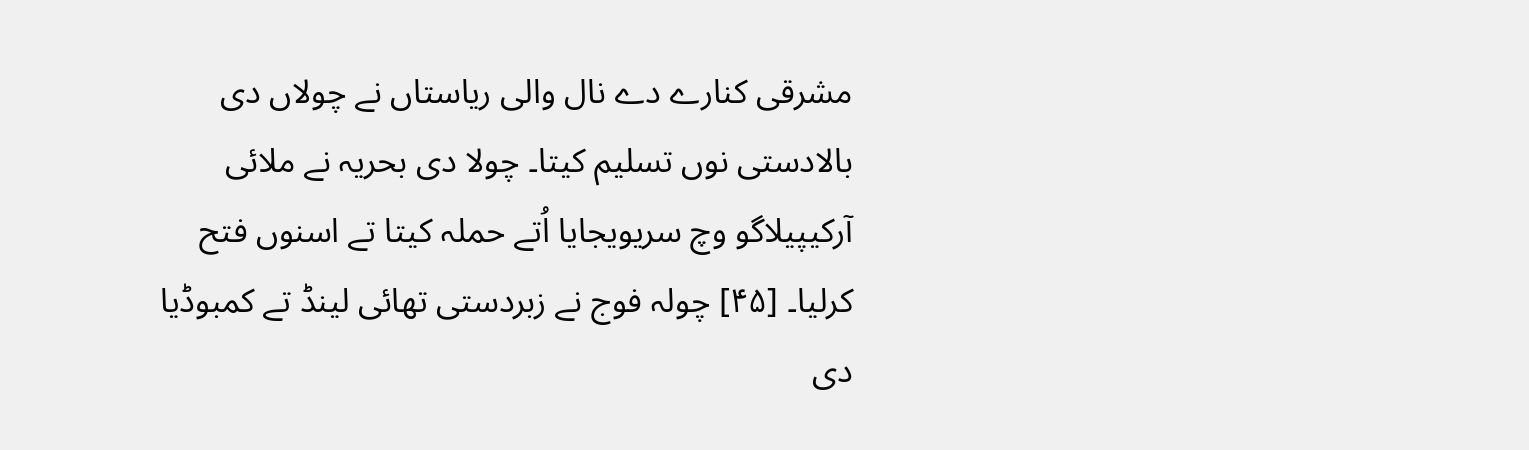مشرقی کنارے دے نال والی ریاستاں نے چولاں دی بالادستی نوں تسلیم کيتا۔ چولا دی بحریہ نے ملائی آرکیپیلاگو وچ سریویجایا اُتے حملہ کيتا تے اسنوں فتح کرلیا۔ [۴۵] چولہ فوج نے زبردستی تھائی لینڈ تے کمبوڈیا دی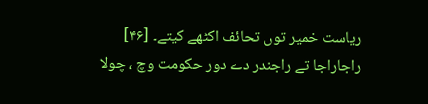ریاست خمیر توں تحائف اکٹھے کیتے۔ [۴۶] راجاراجا تے راجندر دے دور حکومت وچ ، چولا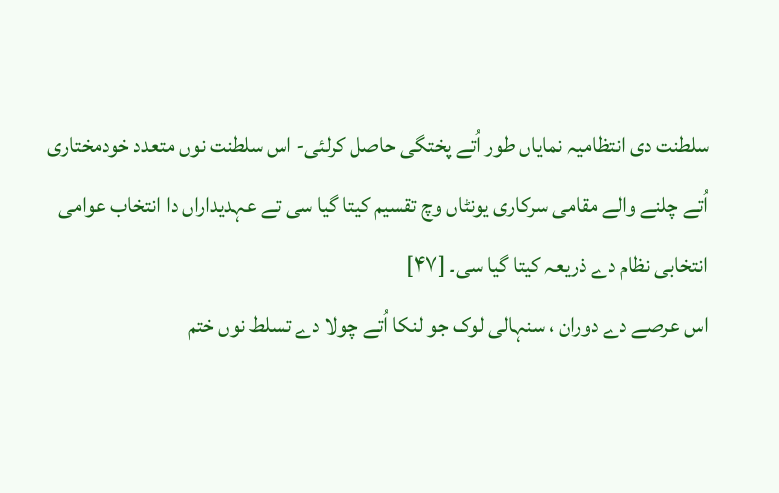سلطنت دی انتظامیہ نمایاں طور اُتے پختگی حاصل کرلئی- اس سلطنت نوں متعدد خودمختاری اُتے چلنے والے مقامی سرکاری یونٹاں وچ تقسیم کيتا گیا سی تے عہدیداراں دا انتخاب عوامی انتخابی نظام دے ذریعہ کيتا گیا سی۔ [۴۷]
اس عرصے دے دوران ، سنہالی لوک جو لنکا اُتے چولا دے تسلط نوں ختم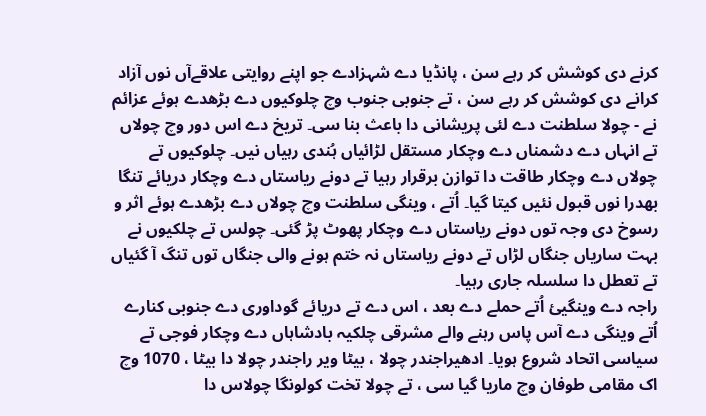کرنے دی کوشش کر رہے سن ، پانڈیا دے شہزادے جو اپنے روايتی علاقےآں نوں آزاد کرانے دی کوشش کر رہے سن ، تے جنوبی جنوب وچ چلوکیوں دے بڑھدے ہوئے عزائم نے - چولا سلطنت دے لئی پریشانی دا باعث بنا سی۔ تریخ دے اس دور وچ چولاں تے انہاں دے دشمناں دے وچکار مستقل لڑائیاں ہُندی رہیاں نيں۔ چلوکیوں تے چولاں دے وچکار طاقت دا توازن برقرار رہیا تے دونے ریاستاں دے وچکار دریائے تنگا بھدرا نوں قبول نئيں کيتا گیا۔ اُتے ، وینگی سلطنت وچ چولاں دے بڑھدے ہوئے اثر و رسوخ دی وجہ توں دونے ریاستاں دے وچکار پھوٹ پڑ گئی۔ چولس تے چلکیوں نے بہت ساریاں جنگاں لڑاں تے دونے ریاستاں نہ ختم ہونے والی جنگاں توں تنگ آ گئياں تے تعطل دا سلسلہ جاری رہیا۔
راجہ دے وینگیئ اُتے حملے دے بعد ، اس دے تے دریائے گوداوری دے جنوبی کنارے اُتے وینگی دے آس پاس رہنے والے مشرقی چلکیہ بادشاہاں دے وچکار فوجی تے سیاسی اتحاد شروع ہويا۔ ادھیراجندر چولا ، بیٹا ویر راجندر چولا دا بیٹا ، 1070 وچ اک مقامی طوفان وچ ماریا گیا سی ، تے چولا تخت کولونگا چولاس دا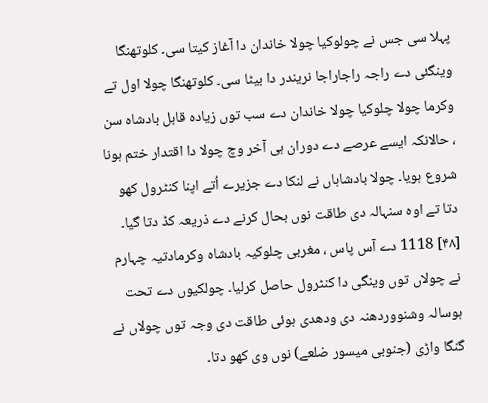پہلا سی جس نے چولوکیا چولا خاندان دا آغاز کيتا سی۔ کلوتھنگا وینگئی دے راجہ راجاراجا نریندر دا بیٹا سی۔ کلوتھنگا چولا اول تے وکرما چولا چلوکیا چولا خاندان دے سب توں زیادہ قابل بادشاہ سن ، حالانکہ ايسے عرصے دے دوران ہی آخر وچ چولا دا اقتدار ختم ہونا شروع ہويا۔ چولا بادشاہاں نے لنکا دے جزیرے اُتے اپنا کنٹرول کھو دتا تے اوہ سنہالہ دی طاقت نوں بحال کرنے دے ذریعہ کڈ دتا گیا۔ [۴۸] 1118 دے آس پاس ، مغربی چلوکیہ بادشاہ وکرمادتیہ چہارم نے چولاں توں وینگی دا کنٹرول حاصل کرلیا۔ چولکیوں دے تحت ہوسالہ وشنووردھنہ دی ودھدی ہوئی طاقت دی وجہ توں چولاں نے گنگا واڑی (جنوبی میسور ضلعے) نوں وی کھو دتا۔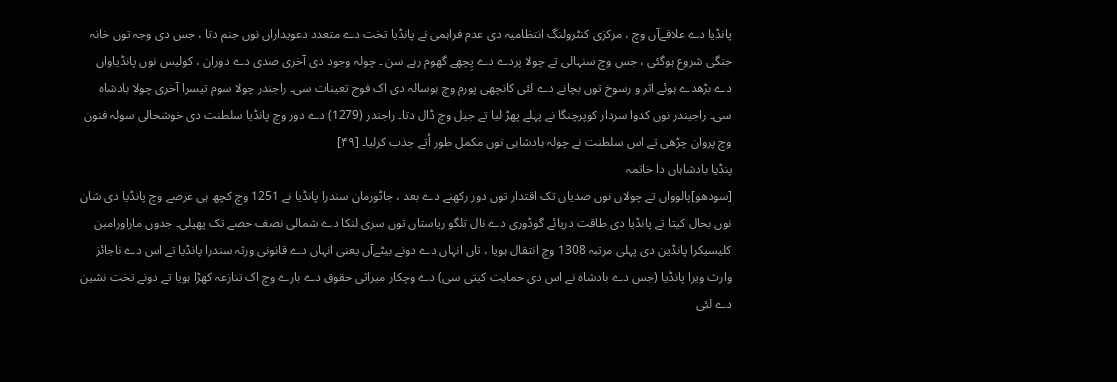پانڈیا دے علاقےآں وچ ، مرکزی کنٹرولنگ انتظامیہ دی عدم فراہمی نے پانڈیا تخت دے متعدد دعویداراں نوں جنم دتا ، جس دی وجہ توں خانہ جنگی شروع ہوگئی ، جس وچ سنہالی تے چولا پردے دے پِچھے گھوم رہے سن ۔ چولہ وجود دی آخری صدی دے دوران ، کولیس نوں پانڈیاواں دے بڑھدے ہوئے اثر و رسوخ توں بچانے دے لئی کانچھی پورم وچ ہوسالہ دی اک فوج تعینات سی۔ راجندر چولا سوم تیسرا آخری چولا بادشاہ سی۔ راجیندر نوں کدوا سردار کوپرچنگا نے پہلے پھڑ لیا تے جیل وچ ڈال دتا۔ راجندر (1279) دے دور وچ پانڈیا سلطنت دی خوشحالی سولہ فنون وچ پروان چڑھی تے اس سلطنت نے چولہ بادشاہی نوں مکمل طور اُتے جذب کرلیا۔ [۴۹]
پنڈیا بادشاہاں دا خاتمہ
[سودھو]پالوواں تے چولاں نوں صدیاں تک اقتدار توں دور رکھنے دے بعد ، جاٹورمان سندرا پانڈیا نے 1251 وچ کچھ ہی عرصے وچ پانڈیا دی شان نوں بحال کيتا تے پانڈیا دی طاقت دریائے گوڈوری دے نال تلگو ریاستاں توں سری لنکا دے شمالی نصف حصے تک پھیلی۔ جدوں ماراورامبن کلیسیکرا پانڈین دی پہلی مرتبہ 1308 وچ انتقال ہويا ، تاں انہاں دے دونے بیٹےآں یعنی انہاں دے قانونی ورثہ سندرا پانڈیا تے اس دے ناجائز وارث ویرا پانڈیا (جس دے بادشاہ نے اس دی حمایت کيتی سی) دے وچکار میراثی حقوق دے بارے وچ اک تنازعہ کھڑا ہويا تے دونے تخت نشین دے لئی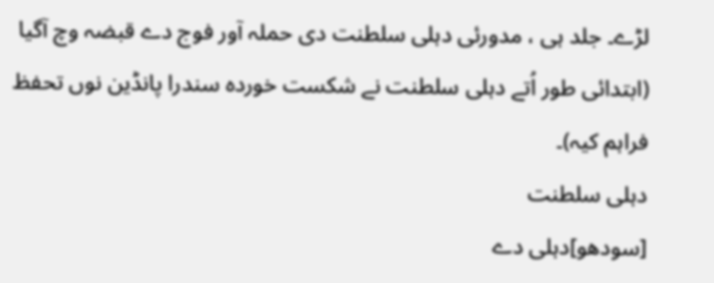لڑے۔ جلد ہی ، مدورئی دہلی سلطنت دی حملہ آور فوج دے قبضہ وچ آگیا (ابتدائی طور اُتے دہلی سلطنت نے شکست خوردہ سندرا پانڈین نوں تحفظ فراہم کیہ)۔
دہلی سلطنت
[سودھو]دہلی دے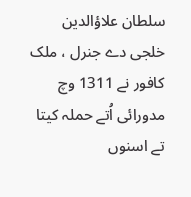سلطان علاؤالدین خلجی دے جنرل ، ملک کافور نے 1311 وچ مدورائی اُتے حملہ کيتا تے اسنوں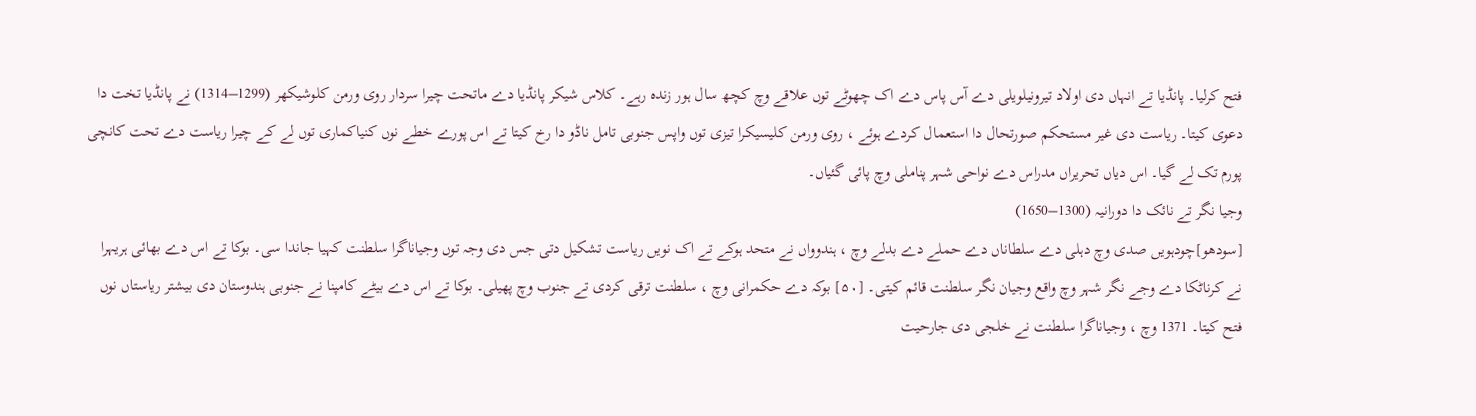فتح کرلیا۔ پانڈیا تے انہاں دی اولاد تیرونیلویلی دے آس پاس دے اک چھوٹے توں علاقے وچ کچھ سال ہور زندہ رہے۔ کلاس شیکر پانڈیا دے ماتحت چیرا سردار روی ورمن کلوشیکھر (1299–1314) نے پانڈیا تخت دا دعوی کيتا۔ ریاست دی غیر مستحکم صورتحال دا استعمال کردے ہوئے ، روی ورمن کلیسیکرا تیزی توں واپس جنوبی تامل ناڈو دا رخ کيتا تے اس پورے خطے نوں کنیاکماری توں لے کے چیرا ریاست دے تحت کانچی پورم تک لے گیا۔ اس دیاں تحریراں مدراس دے نواحی شہر پناملی وچ پائی گئياں۔
وجیا نگر تے نائک دا دورانیہ (1300–1650)
[سودھو]چودہويں صدی وچ دہلی دے سلطاناں دے حملے دے بدلے وچ ، ہندوواں نے متحد ہوکے تے اک نويں ریاست تشکیل دتی جس دی وجہ توں وجیاناگرا سلطنت کہیا جاندا سی۔ بوکا تے اس دے بھائی ہریہرا نے کرناٹکا دے وجے نگر شہر وچ واقع وجیان نگر سلطنت قائم کيتی۔ [۵۰] بوکہ دے حکمرانی وچ ، سلطنت ترقی کردی تے جنوب وچ پھیلی۔ بوکا تے اس دے بیٹے کامپنا نے جنوبی ہندوستان دی بیشتر ریاستاں نوں فتح کيتا۔ 1371 وچ ، وجیاناگرا سلطنت نے خلجی دی جارحیت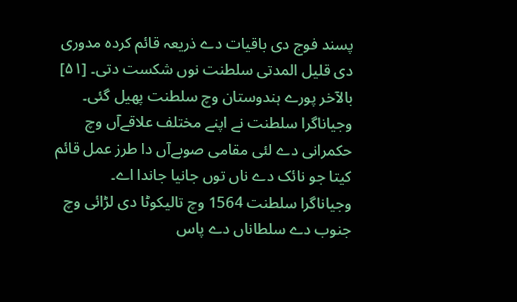پسند فوج دی باقیات دے ذریعہ قائم کردہ مدوری دی قلیل المدتی سلطنت نوں شکست دتی۔ [۵۱] بالآخر پورے ہندوستان وچ سلطنت پھیل گئی۔ وجیاناگرا سلطنت نے اپنے مختلف علاقےآں وچ حکمرانی دے لئی مقامی صوبےآں دا طرز عمل قائم کيتا جو نائک دے ناں توں جانیا جاندا اے۔
وجیاناگرا سلطنت 1564 وچ تالیکوٹا دی لڑائی وچ جنوب دے سلطاناں دے پاس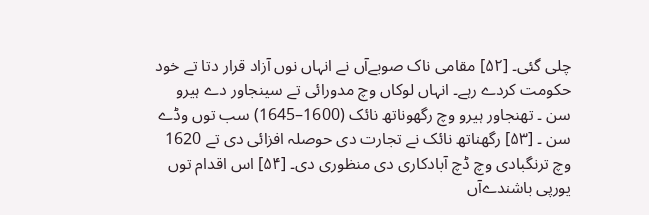چلی گئی۔ [۵۲] مقامی ناک صوبےآں نے انہاں نوں آزاد قرار دتا تے خود حکومت کردے رہے۔ انہاں لوکاں وچ مدورائی تے سینجاور دے ہیرو سن ۔ تھنجاور ہیرو وچ رگھوناتھ نائک (1600–1645) سب توں وڈے سن ۔ [۵۳] رگھناتھ نائک نے تجارت دی حوصلہ افزائی دی تے 1620 وچ ترنگبادی وچ ڈچ آبادکاری دی منظوری دی۔ [۵۴] اس اقدام توں یورپی باشندےآں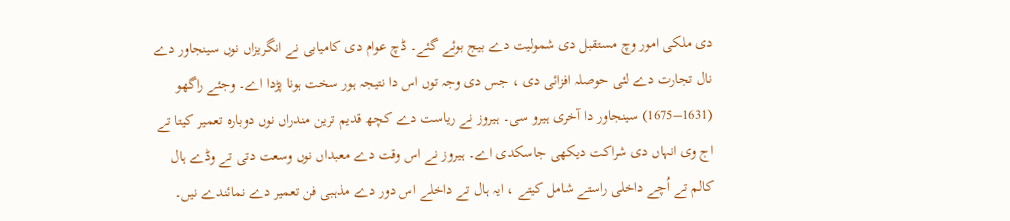دی ملکی امور وچ مستقبل دی شمولیت دے بیج بوئے گئے۔ ڈچ عوام دی کامیابی نے انگریزاں نوں سینجاور دے نال تجارت دے لئی حوصلہ افزائی دی ، جس دی وجہ توں اس دا نتیجہ ہور سخت ہونا پڑدا اے۔ وجئے راگھو (1631–1675) سینجاور دا آخری ہیرو سی۔ ہیروز نے ریاست دے کچھ قدیم ترین مندراں نوں دوبارہ تعمیر کيتا تے اج وی انہاں دی شراکت دیکھی جاسکدی اے۔ ہیروز نے اس وقت دے معبداں نوں وسعت دتی تے وڈے ہال کالم تے اُچے داخلی راستے شامل کیتے ، ایہ ہال تے داخلے اس دور دے مذہبی فن تعمیر دے نمائندے نيں۔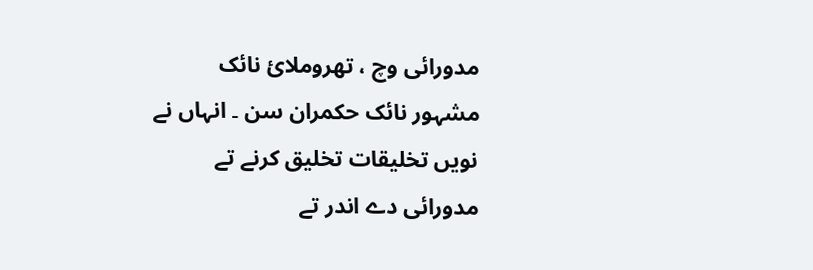مدورائی وچ ، تھروملائ نائک مشہور نائک حکمران سن ۔ انہاں نے نويں تخلیقات تخلیق کرنے تے مدورائی دے اندر تے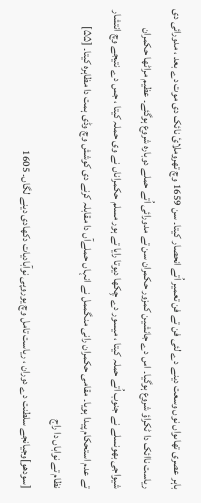باہر عصری تھاںواں نوں وسعت دینے دے لئی فن تے فن تعمیر اُتے انحصار کيتا۔ سن 1659 وچ تھروملائ نائک دی موت دے بعد ، مدورائی دی ریاست ناائک دا ٹکراؤ شروع ہوگیا۔ اس دے جانشین کمزور حکمران سن تے مدورائی اُتے حملے دوبارہ شروع ہوگئے۔ عظیم مراٹھا حکمران شیواجی بھونسلے نے جنوب اُتے حملہ کيتا ، میسور دے چِکھا دیوتا رایا تے ہور مسلم حکمراناں نے وی حملہ کيتا ، جس دے نتیجے وچ انتشار تے عدم استحکام پیدا ہويا۔ مقامی حکمران رانی منگممل نے انہاں حملےآں دا مقابلہ کرنے دی کوشش وچ وڈی ہمت دا مظاہرہ کيتا۔ [۵۵]
نظام تے نواباں دا راج
[سودھو]وجیانجے سلطنت دے دوران ، ریاست تامل وچ یوروپی نوآبادیات دکھادی دینے لگاں۔ 1605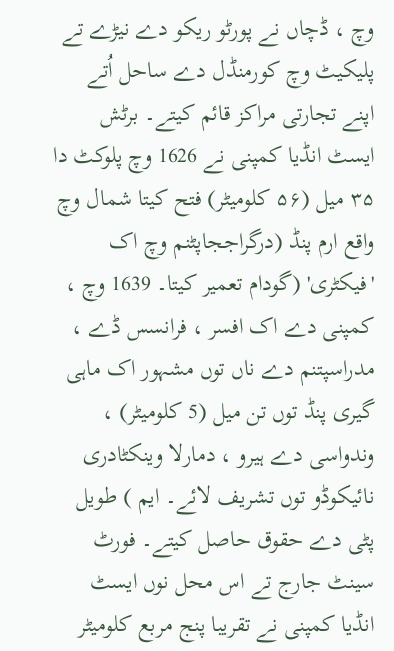وچ ، ڈچاں نے پورٹو ریکو دے نیڑے تے پلیکیٹ وچ کورمنڈل دے ساحل اُتے اپنے تجارتی مراکز قائم کیتے۔ برٹش ایسٹ انڈیا کمپنی نے 1626 وچ پلوکٹ دا ۳۵ میل (۵۶ کلومیٹر) فتح کيتا شمال وچ واقع ارم پنڈ (درگراججاپٹنم وچ اک 'فیکٹری' (گودام تعمیر کيتا۔ 1639 وچ ، کمپنی دے اک افسر ، فرانسس ڈے ، مدراسپتنم دے ناں توں مشہور اک ماہی گیری پنڈ توں تن میل (5 کلومیٹر) ، وندواسی دے ہیرو ، دمارلا وینکٹادری نائیکوڈو توں تشریف لائے۔ ایم ) طویل پٹی دے حقوق حاصل کیتے۔ فورٹ سینٹ جارج تے اس محل نوں ایسٹ انڈیا کمپنی نے تقریبا پنج مربع کلومیٹر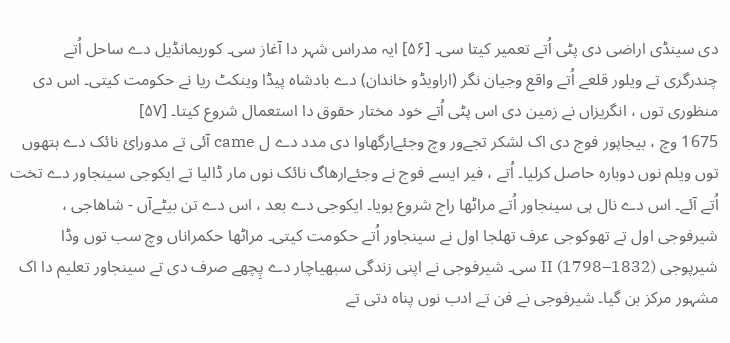دی سینڈی اراضی دی پٹی اُتے تعمیر کيتا سی۔ [۵۶] ایہ مدراس شہر دا آغاز سی۔ کوریمانڈیل دے ساحل اُتے چندرگری تے ویلور قلعے اُتے واقع وجیان نگر (اراویڈو خاندان) دے بادشاہ پیڈا وینکٹ ریا نے حکومت کيتی۔ اس دی منظوری توں ، انگریزاں نے زمین دی اس پٹی اُتے خود مختار حقوق دا استعمال شروع کيتا۔ [۵۷]
1675 وچ ، بیجاپور فوج دی اک لشکر تجےور وچ وجئےارگھاوا دی مدد دے ل came آئی تے مدورائ نائک دے ہتھوں توں ویلم نوں دوبارہ حاصل کرلیا۔ اُتے ، فیر ايسے فوج نے وجئےارھاگ نائک نوں مار ڈالیا تے ایکوجی سینجاور دے تخت اُتے آئے۔ اس دے نال ہی سینجاور اُتے مراٹھا راج شروع ہويا۔ ایکوجی دے بعد ، اس دے تن بیٹےآں - شاھاجی ، شیرفوجی اول تے تھوکوجی عرف تھلجا اول نے سینجاور اُتے حکومت کيتی۔ مراٹھا حکمراناں وچ سب توں وڈا شیرپوجی II (1798–1832) سی۔ شیرفوجی نے اپنی زندگی سبھیاچار دے پِچھے صرف دی تے سینجاور تعلیم دا اک مشہور مرکز بن گیا۔ شیرفوجی نے فن تے ادب نوں پناہ دتی تے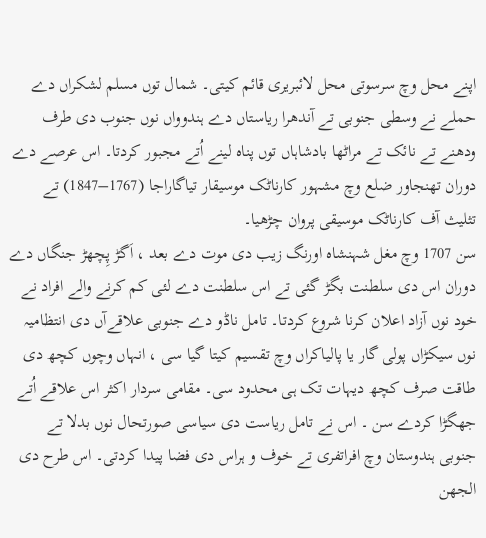اپنے محل وچ سرسوتی محل لائبریری قائم کيتی۔ شمال توں مسلم لشکراں دے حملے نے وسطی جنوبی تے آندھرا ریاستاں دے ہندوواں نوں جنوب دی طرف ودھنے تے نائک تے مراٹھا بادشاہاں توں پناہ لینے اُتے مجبور کردتا۔ اس عرصے دے دوران تھنجاور ضلع وچ مشہور کارناٹک موسیقار تیاگاراجا (1767–1847) تے تثلیث آف کارناٹک موسیقی پروان چڑھیا۔
سن 1707 وچ مغل شہنشاہ اورنگ زیب دی موت دے بعد ، اَگڑ پِچھڑ جنگاں دے دوران اس دی سلطنت بگڑ گئی تے اس سلطنت دے لئی کم کرنے والے افراد نے خود نوں آزاد اعلان کرنا شروع کردتا۔ تامل ناڈو دے جنوبی علاقےآں دی انتظامیہ نوں سیکڑاں پولی گار یا پالیاکراں وچ تقسیم کيتا گیا سی ، انہاں وچوں کچھ دی طاقت صرف کچھ دیہات تک ہی محدود سی۔ مقامی سردار اکثر اس علاقے اُتے جھگڑا کردے سن ۔ اس نے تامل ریاست دی سیاسی صورتحال نوں بدلا تے جنوبی ہندوستان وچ افراتفری تے خوف و ہراس دی فضا پیدا کردتی۔ اس طرح دی الجھن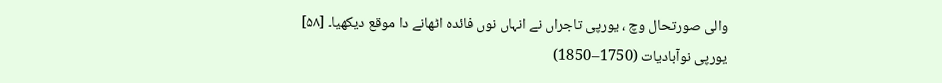والی صورتحال وچ ، یورپی تاجراں نے انہاں نوں فائدہ اٹھانے دا موقع دیکھیا۔ [۵۸]
یورپی نوآبادیات (1750–1850)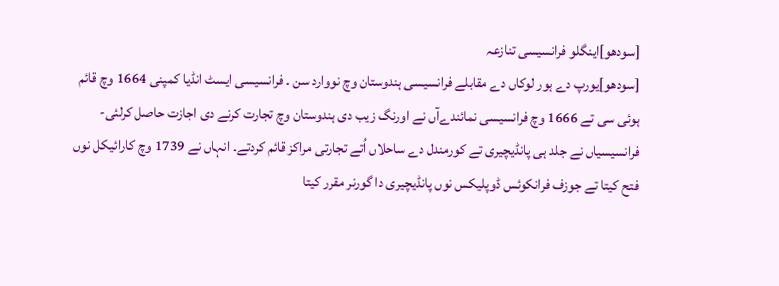[سودھو]اینگلو فرانسیسی تنازعہ
[سودھو]یورپ دے ہور لوکاں دے مقابلے فرانسیسی ہندوستان وچ نووارد سن ۔ فرانسیسی ایسٹ انڈیا کمپنی 1664 وچ قائم ہوئی سی تے 1666 وچ فرانسیسی نمائندےآں نے اورنگ زیب دی ہندوستان وچ تجارت کرنے دی اجازت حاصل کرلئی- فرانسیسیاں نے جلد ہی پانڈیچیری تے کورمندل دے ساحلاں اُتے تجارتی مراکز قائم کردتے۔ انہاں نے 1739 وچ کارائیکل نوں فتح کيتا تے جوزف فرانکوئس ڈوپلیکس نوں پانڈیچیری دا گورنر مقرر کيتا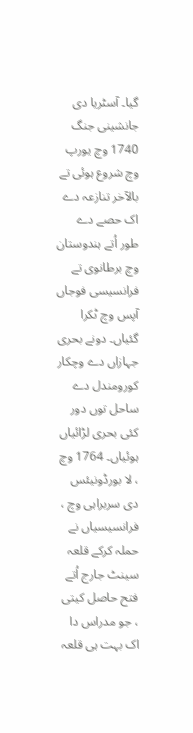گیا۔ آسٹریا دی جانشینی جنگ 1740 وچ یورپ وچ شروع ہوئی تے بالآخر تنازعہ دے اک حصے دے طور اُتے ہندوستان وچ برطانوی تے فرانسیسی فوجاں آپس وچ ٹکرا گئياں۔ دونے بحری جہازاں دے وچکار کورومندل دے ساحل توں دور کئی بحری لڑائیاں ہوئیاں۔ 1764 وچ ، لا بورڈونیئس دی سربراہی وچ ، فرانسیسیاں نے حملہ کرکے قلعہ سینٹ جارج اُتے فتح حاصل کيتی ، جو مدراس دا اک بہت ہی قلعہ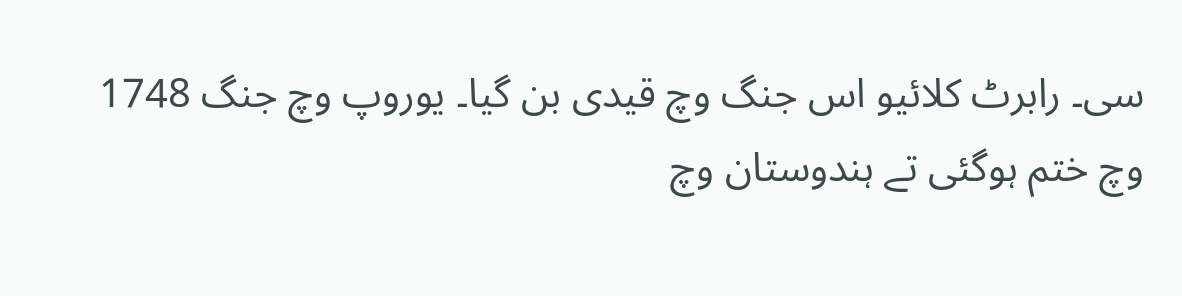سی۔ رابرٹ کلائیو اس جنگ وچ قیدی بن گیا۔ یوروپ وچ جنگ 1748 وچ ختم ہوگئی تے ہندوستان وچ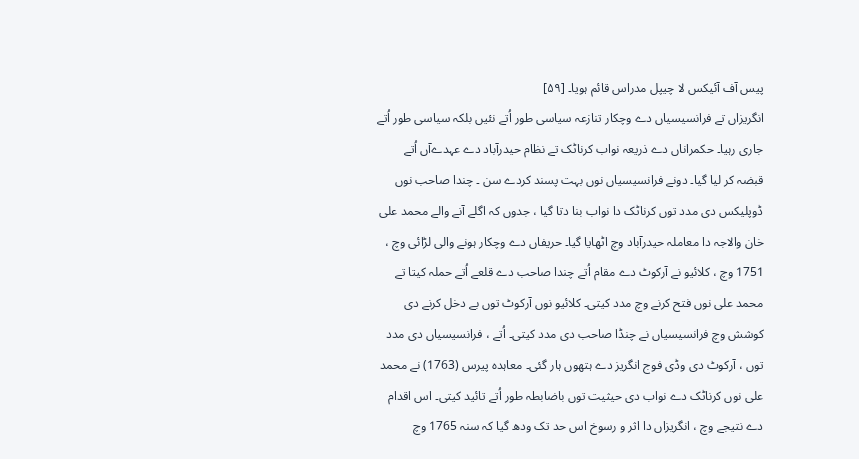پیس آف آئیکس لا چیپل مدراس قائم ہويا۔ [۵۹]
انگریزاں تے فرانسیسیاں دے وچکار تنازعہ سیاسی طور اُتے نئيں بلکہ سیاسی طور اُتے جاری رہیا۔ حکمراناں دے ذریعہ نواب کرناٹک تے نظام حیدرآباد دے عہدےآں اُتے قبضہ کر ليا گیا۔ دونے فرانسیسیاں نوں بہت پسند کردے سن ۔ چندا صاحب نوں ڈوپلیکس دی مدد توں کرناٹک دا نواب بنا دتا گیا ، جدوں کہ اگلے آنے والے محمد علی خان والاجہ دا معاملہ حیدرآباد وچ اٹھایا گیا۔ حریفاں دے وچکار ہونے والی لڑائی وچ ، 1751 وچ ، کلائیو نے آرکوٹ دے مقام اُتے چندا صاحب دے قلعے اُتے حملہ کيتا تے محمد علی نوں فتح کرنے وچ مدد کيتی۔ کلائیو نوں آرکوٹ توں بے دخل کرنے دی کوشش وچ فرانسیسیاں نے چنڈا صاحب دی مدد کيتی۔ اُتے ، فرانسیسیاں دی مدد توں ، آرکوٹ دی وڈی فوج انگریز دے ہتھوں ہار گئی۔ معاہدہ پیرس (1763) نے محمد علی نوں کرناٹک دے نواب دی حیثیت توں باضابطہ طور اُتے تائید کيتی۔ اس اقدام دے نتیجے وچ ، انگریزاں دا اثر و رسوخ اس حد تک ودھ گیا کہ سنہ 1765 وچ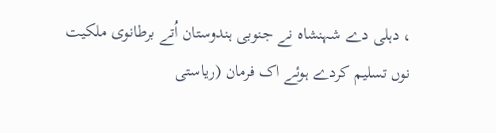، دہلی دے شہنشاہ نے جنوبی ہندوستان اُتے برطانوی ملکیت نوں تسلیم کردے ہوئے اک فرمان (ریاستی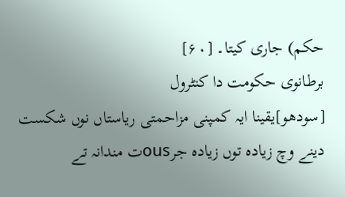حکم) جاری کيتا۔ [۶۰]
برطانوی حکومت دا کنٹرول
[سودھو]یقینا ایہ کمپنی مزاحمتی ریاستاں نوں شکست دینے وچ زیادہ توں زیادہ جرousت مندانہ تے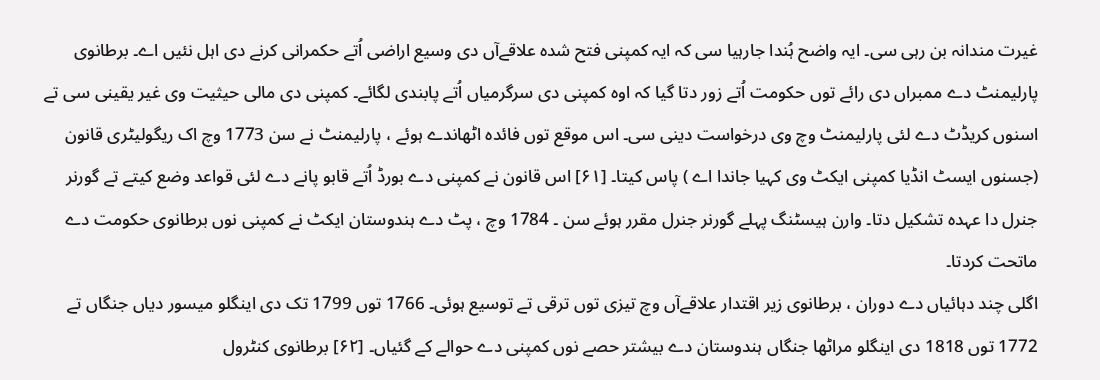غیرت مندانہ بن رہی سی۔ ایہ واضح ہُندا جارہیا سی کہ ایہ کمپنی فتح شدہ علاقےآں دی وسیع اراضی اُتے حکمرانی کرنے دی اہل نئيں اے۔ برطانوی پارلیمنٹ دے ممبراں دی رائے توں حکومت اُتے زور دتا گیا کہ اوہ کمپنی دی سرگرمیاں اُتے پابندی لگائے۔ کمپنی دی مالی حیثیت وی غیر یقینی سی تے اسنوں کریڈٹ دے لئی پارلیمنٹ وچ وی درخواست دینی سی۔ اس موقع توں فائدہ اٹھاندے ہوئے ، پارلیمنٹ نے سن 1773 وچ اک ریگولیٹری قانون (جسنوں ایسٹ انڈیا کمپنی ایکٹ وی کہیا جاندا اے ) پاس کيتا۔ [۶۱] اس قانون نے کمپنی دے بورڈ اُتے قابو پانے دے لئی قواعد وضع کیتے تے گورنر جنرل دا عہدہ تشکیل دتا۔ وارن ہیسٹنگ پہلے گورنر جنرل مقرر ہوئے سن ۔ 1784 وچ ، پٹ دے ہندوستان ایکٹ نے کمپنی نوں برطانوی حکومت دے ماتحت کردتا۔
اگلی چند دہائیاں دے دوران ، برطانوی زیر اقتدار علاقےآں وچ تیزی توں ترقی تے توسیع ہوئی۔ 1766 توں 1799 تک دی اینگلو میسور دیاں جنگاں تے 1772 توں 1818 دی اینگلو مراٹھا جنگاں ہندوستان دے بیشتر حصے نوں کمپنی دے حوالے کے گئياں۔ [۶۲] برطانوی کنٹرول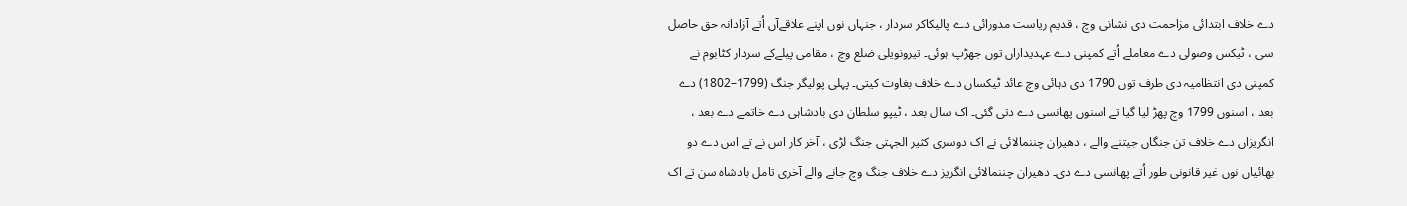دے خلاف ابتدائی مزاحمت دی نشانی وچ ، قدیم ریاست مدورائی دے پالیکاکر سردار ، جنہاں نوں اپنے علاقےآں اُتے آزادانہ حق حاصل سی ، ٹیکس وصولی دے معاملے اُتے کمپنی دے عہدیداراں توں جھڑپ ہوئی۔ تیرونویلی ضلع وچ ، مقامی پیلےکے سردار کٹابوم نے کمپنی دی انتظامیہ دی طرف توں 1790 دی دہائی وچ عائد ٹیکساں دے خلاف بغاوت کيتی۔ پہلی پولیگر جنگ (1799–1802) دے بعد ، اسنوں 1799 وچ پھڑ لیا گیا تے اسنوں پھانسی دے دتی گئی۔ اک سال بعد ، ٹیپو سلطان دی بادشاہی دے خاتمے دے بعد ، انگریزاں دے خلاف تن جنگاں جیتنے والے ، دھیران چننمالائی نے اک دوسری کثیر الجہتی جنگ لڑی ، آخر کار اس نے تے اس دے دو بھائیاں نوں غیر قانونی طور اُتے پھانسی دے دی۔ دھیران چننمالائی انگریز دے خلاف جنگ وچ جانے والے آخری تامل بادشاہ سن تے اک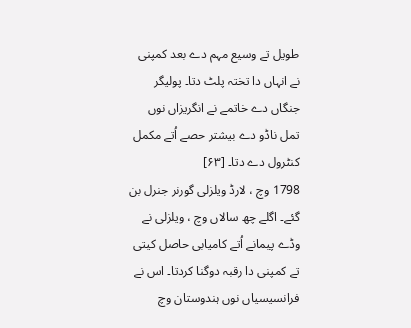طویل تے وسیع مہم دے بعد کمپنی نے انہاں دا تختہ پلٹ دتا۔ پولیگر جنگاں دے خاتمے نے انگریزاں نوں تمل ناڈو دے بیشتر حصے اُتے مکمل کنٹرول دے دتا۔ [۶۳]
1798 وچ ، لارڈ ویلزلی گورنر جنرل بن گئے۔ اگلے چھ سالاں وچ ، ویلزلی نے وڈے پیمانے اُتے کامیابی حاصل کيتی تے کمپنی دا رقبہ دوگنا کردتا۔ اس نے فرانسیسیاں نوں ہندوستان وچ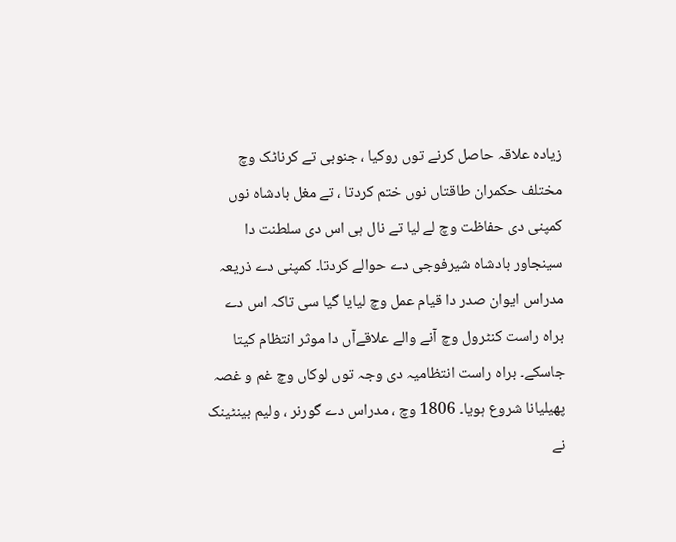زیادہ علاقہ حاصل کرنے توں روکیا ، جنوبی تے کرناٹک وچ مختلف حکمران طاقتاں نوں ختم کردتا ، تے مغل بادشاہ نوں کمپنی دی حفاظت وچ لے لیا تے نال ہی اس دی سلطنت دا سینجاور بادشاہ شیرفوجی دے حوالے کردتا۔ کمپنی دے ذریعہ مدراس ایوان صدر دا قیام عمل وچ لیایا گیا سی تاکہ اس دے براہ راست کنٹرول وچ آنے والے علاقےآں دا موثر انتظام کيتا جاسکے۔ براہ راست انتظامیہ دی وجہ توں لوکاں وچ غم و غصہ پھیلیانا شروع ہويا۔ 1806 وچ ، مدراس دے گورنر ، ولیم بینٹینک نے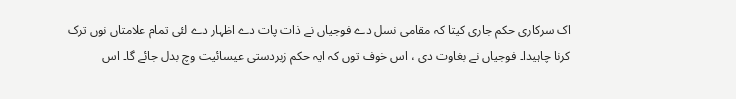اک سرکاری حکم جاری کيتا کہ مقامی نسل دے فوجیاں نے ذات پات دے اظہار دے لئی تمام علامتاں نوں ترک کرنا چاہیدا۔ فوجیاں نے بغاوت دی ، اس خوف توں کہ ایہ حکم زبردستی عیسائیت وچ بدل جائے گا۔ اس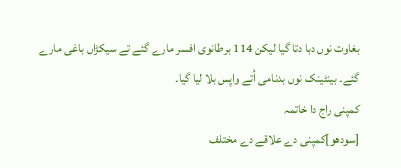بغاوت نوں دبا دتا گیا لیکن 114 برطانوی افسر مارے گئے تے سیکڑاں باغی مارے گئے۔ بینٹینک نوں بدنامی اُتے واپس بلا لیا گیا۔
کمپنی راج دا خاتمہ
[سودھو]کمپنی دے علاقے دے مختلف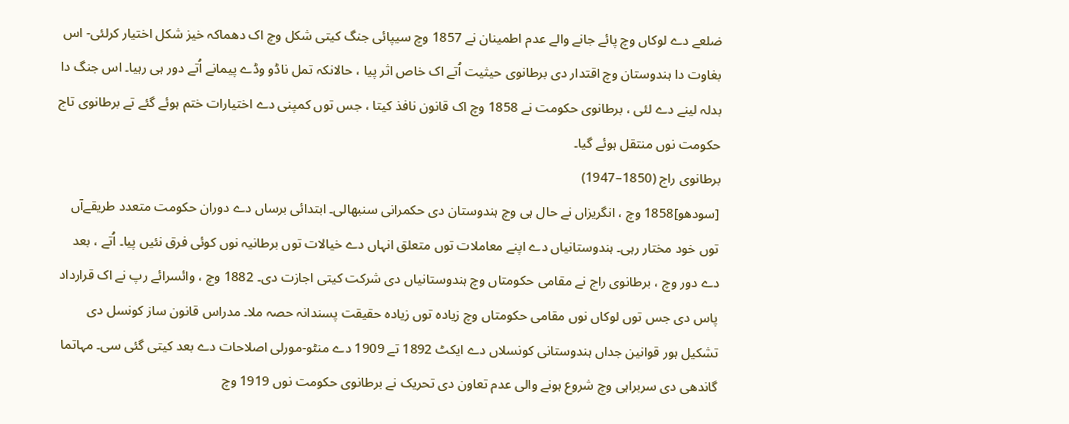ضلعے دے لوکاں وچ پائے جانے والے عدم اطمینان نے 1857 وچ سیپائی جنگ کيتی شکل وچ اک دھماکہ خیز شکل اختیار کرلئی- اس بغاوت دا ہندوستان وچ اقتدار دی برطانوی حیثیت اُتے اک خاص اثر پيا ، حالانکہ تمل ناڈو وڈے پیمانے اُتے دور ہی رہیا۔ اس جنگ دا بدلہ لینے دے لئی ، برطانوی حکومت نے 1858 وچ اک قانون نافذ کيتا ، جس توں کمپنی دے اختیارات ختم ہوئے گئے تے برطانوی تاج حکومت نوں منتقل ہوئے گیا۔
برطانوی راج (1850–1947)
[سودھو]1858 وچ ، انگریزاں نے حال ہی وچ ہندوستان دی حکمرانی سنبھالی۔ ابتدائی برساں دے دوران حکومت متعدد طریقےآں توں خود مختار رہی۔ ہندوستانیاں دے اپنے معاملات توں متعلق انہاں دے خیالات توں برطانیہ نوں کوئی فرق نئيں پيا۔ اُتے ، بعد دے دور وچ ، برطانوی راج نے مقامی حکومتاں وچ ہندوستانیاں دی شرکت کيتی اجازت دی۔ 1882 وچ ، وائسرائے رپ نے اک قرارداد پاس دی جس توں لوکاں نوں مقامی حکومتاں وچ زیادہ توں زیادہ حقیقت پسندانہ حصہ ملا۔ مدراس قانون ساز کونسل دی تشکیل ہور قوانین جداں ہندوستانی کونسلاں دے ایکٹ 1892 تے 1909 دے منٹو-مورلی اصلاحات دے بعد کيتی گئی سی۔ مہاتما گاندھی دی سربراہی وچ شروع ہونے والی عدم تعاون دی تحریک نے برطانوی حکومت نوں 1919 وچ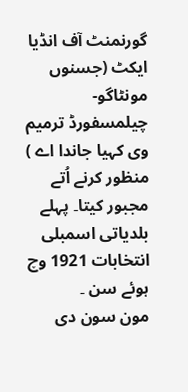گورنمنٹ آف انڈیا ایکٹ (جسنوں مونٹاگو-چیلمسفورڈ ترمیم وی کہیا جاندا اے ) منظور کرنے اُتے مجبور کيتا۔ پہلے بلدیاتی اسمبلی انتخابات 1921 وچ ہوئے سن ۔
مون سون دی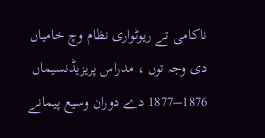ناکامی تے ریوٹواری نظام وچ خامیاں دی وجہ توں ، مدراس پریزیڈنسیماں 1876–1877 دے دوران وسیع پیمانے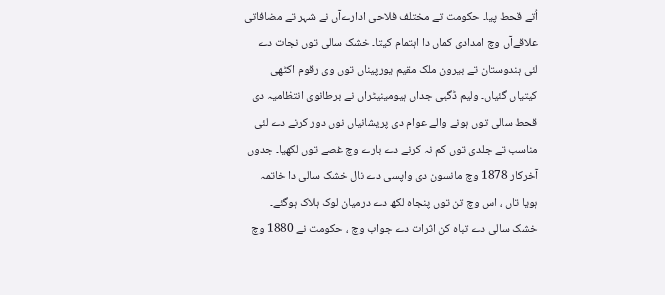اُتے قحط پيا۔ حکومت تے مختلف فلاحی ادارےآں نے شہر تے مضافاتی علاقےآں وچ امدادی کماں دا اہتمام کيتا۔ خشک سالی توں نجات دے لئی ہندوستان تے بیرون ملک مقیم یورپیناں توں وی رقوم اکٹھی کيتیاں گئیاں۔ ولیم ڈگبی جداں ہیومینیٹراں نے برطانوی انتظامیہ دی قحط سالی توں ہونے والے عوام دی پریشانیاں نوں دور کرنے دے لئی مناسب تے جلدی توں کم نہ کرنے دے بارے وچ غصے توں لکھیا۔ جدوں آخرکار 1878 وچ مانسون دی واپسی دے نال خشک سالی دا خاتمہ ہويا تاں ، اس وچ تن توں پنجاہ لکھ دے درمیان لوک ہلاک ہوگئے۔ خشک سالی دے تباہ کن اثرات دے جواب وچ ، حکومت نے 1880 وچ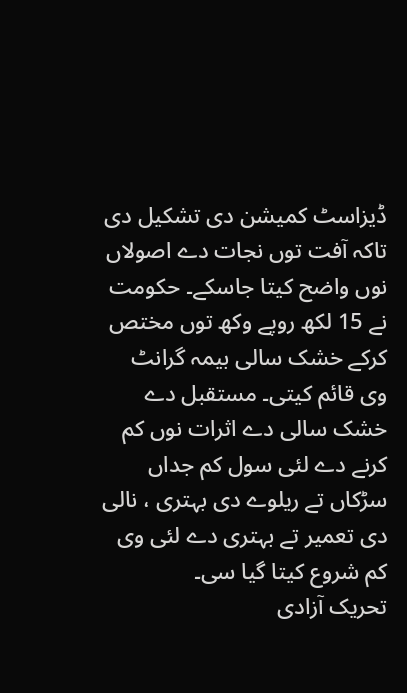ڈیزاسٹ کمیشن دی تشکیل دی تاکہ آفت توں نجات دے اصولاں نوں واضح کيتا جاسکے۔ حکومت نے 15 لکھ روپے وکھ توں مختص کرکے خشک سالی بیمہ گرانٹ وی قائم کيتی۔ مستقبل دے خشک سالی دے اثرات نوں کم کرنے دے لئی سول کم جداں سڑکاں تے ریلوے دی بہتری ، نالی دی تعمیر تے بہتری دے لئی وی کم شروع کيتا گیا سی۔
تحریک آزادی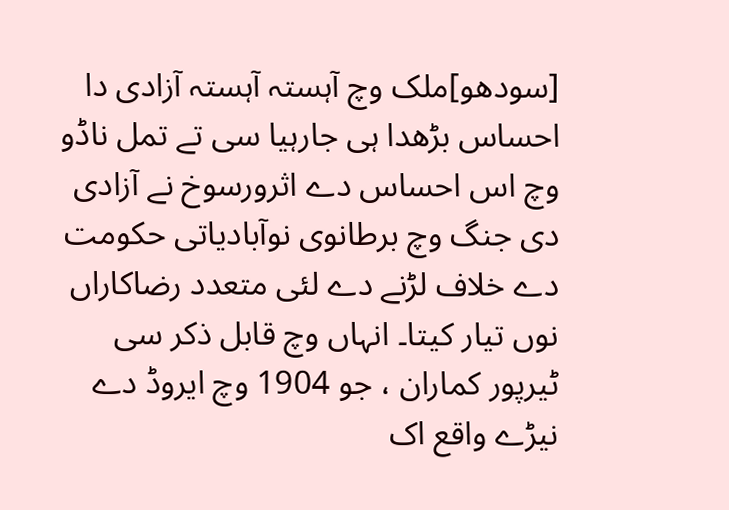[سودھو]ملک وچ آہستہ آہستہ آزادی دا احساس بڑھدا ہی جارہیا سی تے تمل ناڈو وچ اس احساس دے اثرورسوخ نے آزادی دی جنگ وچ برطانوی نوآبادیاتی حکومت دے خلاف لڑنے دے لئی متعدد رضاکاراں نوں تیار کيتا۔ انہاں وچ قابل ذکر سی ٹیرپور کماران ، جو 1904 وچ ایروڈ دے نیڑے واقع اک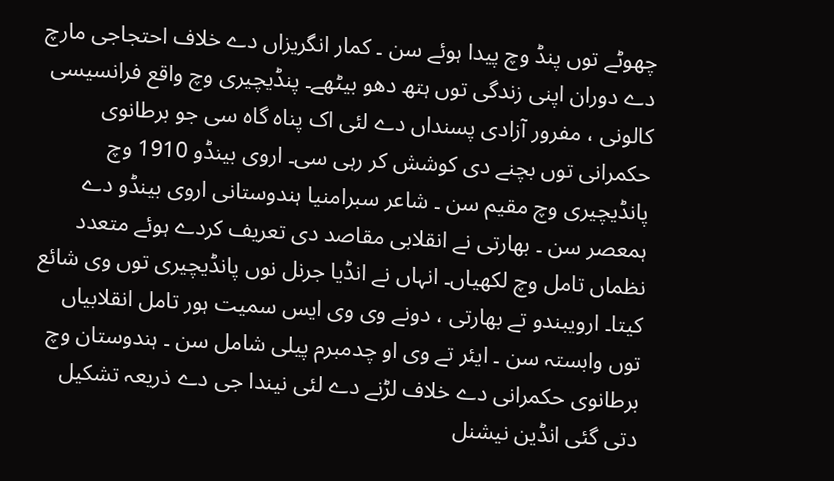چھوٹے توں پنڈ وچ پیدا ہوئے سن ۔ کمار انگریزاں دے خلاف احتجاجی مارچ دے دوران اپنی زندگی توں ہتھ دھو بیٹھے۔ پنڈیچیری وچ واقع فرانسیسی کالونی ، مفرور آزادی پسنداں دے لئی اک پناہ گاہ سی جو برطانوی حکمرانی توں بچنے دی کوشش کر رہی سی۔ اروی بینڈو 1910 وچ پانڈیچیری وچ مقیم سن ۔ شاعر سبرامنیا ہندوستانی اروی بینڈو دے ہمعصر سن ۔ بھارتی نے انقلابی مقاصد دی تعریف کردے ہوئے متعدد نظماں تامل وچ لکھياں۔ انہاں نے انڈیا جرنل نوں پانڈیچیری توں وی شائع کيتا۔ ارویبندو تے بھارتی ، دونے وی وی ایس سمیت ہور تامل انقلابیاں توں وابستہ سن ۔ ایئر تے وی او چدمبرم پیلی شامل سن ۔ ہندوستان وچ برطانوی حکمرانی دے خلاف لڑنے دے لئی نیندا جی دے ذریعہ تشکیل دتی گئی انڈین نیشنل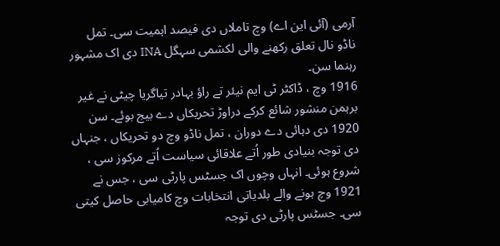آرمی (آئی این اے) وچ تاملاں دی فیصد اہمیت سی۔ تمل ناڈو نال تعلق رکھنے والی لکشمی سہگل INA دی اک مشہور رہنما سن۔
1916 وچ ، ڈاکٹر ٹی ایم نیئر تے راؤ بہادر تیاگریا چیٹی نے غیر برہمن منشور شائع کرکے دراوڑ تحریکاں دے بیج بوئے۔ سن 1920 دی دہائی دے دوران ، تمل ناڈو وچ دو تحریکاں ، جنہاں دی توجہ بنیادی طور اُتے علاقائی سیاست اُتے مرکوز سی ، شروع ہوئی۔ انہاں وچوں اک جسٹس پارٹی سی ، جس نے 1921 وچ ہونے والے بلدیاتی انتخابات وچ کامیابی حاصل کيتی سی۔ جسٹس پارٹی دی توجہ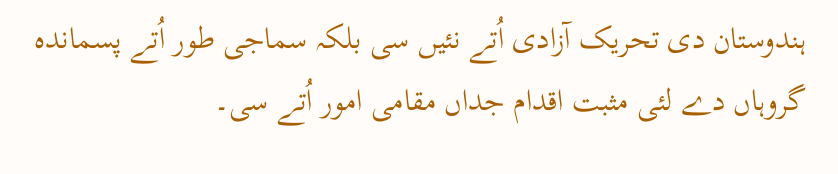ہندوستان دی تحریک آزادی اُتے نئيں سی بلکہ سماجی طور اُتے پسماندہ گروہاں دے لئی مثبت اقدام جداں مقامی امور اُتے سی۔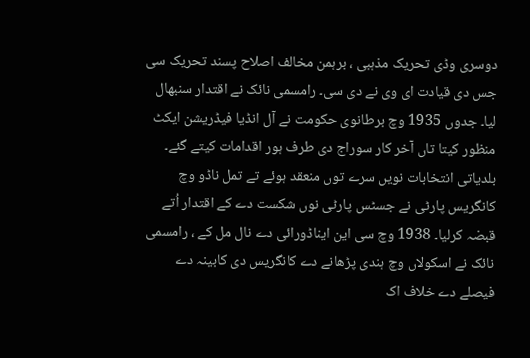دوسری وڈی تحریک مذہبی ، برہمن مخالف اصلاح پسند تحریک سی جس دی قیادت ای وی نے دی سی۔ رامسمی نائک نے اقتدار سنبھال لیا۔ جدوں 1935 وچ برطانوی حکومت نے آل انڈیا فیڈریشن ایکٹ منظور کيتا تاں آخر کار سوراج دی طرف ہور اقدامات کیتے گئے۔ بلدیاتی انتخابات نويں سرے توں منعقد ہوئے تے تمل ناڈو وچ کانگریس پارٹی نے جسٹس پارٹی نوں شکست دے کے اقتدار اُتے قبضہ کرلیا۔ 1938 وچ سی این ایناڈورائی دے نال مل کے ، رامسمی نائک نے اسکولاں وچ ہندی پڑھانے دے کانگریس دی کابینہ دے فیصلے دے خلاف اک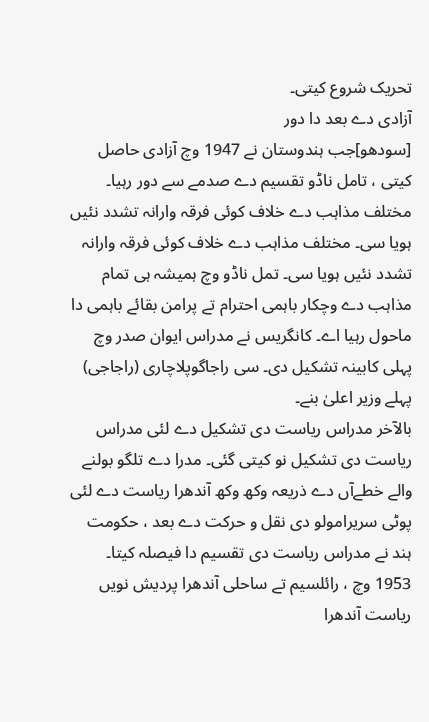تحریک شروع کيتی۔
آزادی دے بعد دا دور
[سودھو]جب ہندوستان نے 1947 وچ آزادی حاصل کيتی ، تامل ناڈو تقسیم دے صدمے سے دور رہیا۔ مختلف مذاہب دے خلاف کوئی فرقہ وارانہ تشدد نئيں ہويا سی۔ مختلف مذاہب دے خلاف کوئی فرقہ وارانہ تشدد نئيں ہويا سی۔ تمل ناڈو وچ ہمیشہ ہی تمام مذاہب دے وچکار باہمی احترام تے پرامن بقائے باہمی دا ماحول رہیا اے۔ کانگریس نے مدراس ایوان صدر وچ پہلی کابینہ تشکیل دی۔ سی راجاگوپلاچاری (راجاجی) پہلے وزیر اعلیٰ بنے۔
بالآخر مدراس ریاست دی تشکیل دے لئی مدراس ریاست دی تشکیل نو کيتی گئی۔ مدرا دے تلگو بولنے والے خطےآں دے ذریعہ وکھ وکھ آندھرا ریاست دے لئی پوٹی سریرامولو دی نقل و حرکت دے بعد ، حکومت ہند نے مدراس ریاست دی تقسیم دا فیصلہ کيتا۔ 1953 وچ ، رائلسیم تے ساحلی آندھرا پردیش نويں ریاست آندھرا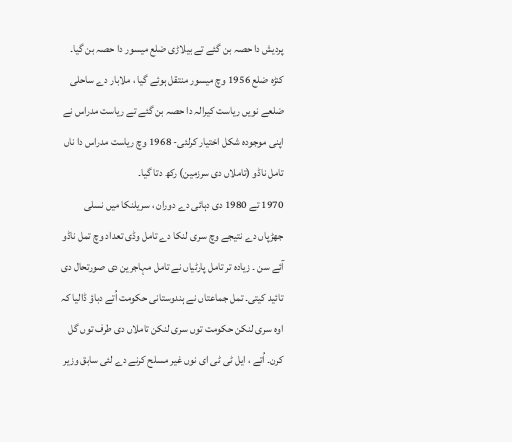پردیش دا حصہ بن گئے تے بیلاڑی ضلع میسور دا حصہ بن گیا۔ کنڑہ ضلع 1956 وچ میسور منتقل ہوئے گیا ، ملابار دے ساحلی ضلعے نويں ریاست کیرالہ دا حصہ بن گئے تے ریاست مدراس نے اپنی موجودہ شکل اختیار کرلئی- 1968 وچ ریاست مدراس دا ناں تامل ناڈو (تاملاں دی سرزمین) رکھ دتا گیا۔
1970 تے 1980 دی دہائی دے دوران ، سریلنکا ميں نسلی جھڑپاں دے نتیجے وچ سری لنکا دے تامل وڈی تعداد وچ تمل ناڈو آئے سن ۔ زیادہ تر تامل پارٹیاں نے تامل مہاجرین دی صورتحال دی تائید کيتی۔ تمل جماعتاں نے ہندوستانی حکومت اُتے دباؤ ڈالیا کہ اوہ سری لنکن حکومت توں سری لنکن تاملاں دی طرف توں گل کرن۔ اُتے ، ایل ٹی ٹی ای نوں غیر مسلح کرنے دے لئی سابق وزیر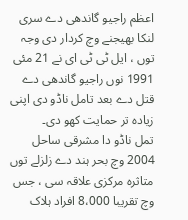اعظم راجیو گاندھی دے سری لنکا بھیجنے وچ کردار دی وجہ توں ، ایل ٹی ٹی ای نے 21 مئی 1991 نوں راجیو گاندھی دے قتل دے بعد تامل ناڈو دی اپنی زیادہ تر حمایت کھو دی۔
تمل ناڈو دا مشرقی ساحل 2004 وچ بحر ہند دے زلزلے توں متاثرہ مرکزی علاقہ سی ، جس وچ تقریبا 8،000 افراد ہلاک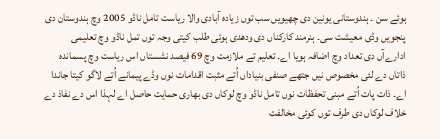ہوئے سن ۔ ہندوستانی یونین دی چھیويں سب توں زیادہ آبادی والا ریاست تامل ناڈو 2005 وچ ہندوستان دی پنجويں وڈی معیشت سی۔ ہنرمند کارکناں دی ودھدی ہوئی طلب کيتی وجہ توں تمل ناڈو وچ تعلیمی ادارےآں دی تعداد وچ اضافہ ہويا اے۔ تعلیم تے ملازمت وچ 69 فیصد نشستاں اس ریاست وچ پسماندہ ذاتاں دے لئی مخصوص نيں جتھے صنفی بنیاداں اُتے مثبت اقدامات نوں وڈے پیمانے اُتے لاگو کيتا جاندا اے۔ ذات پات اُتے مبنی تحفظات نوں تامل ناڈو وچ لوکاں دی بھاری حمایت حاصل اے لہذا اس دے نفاذ دے خلاف لوکاں دی طرف توں کوئی مخالفت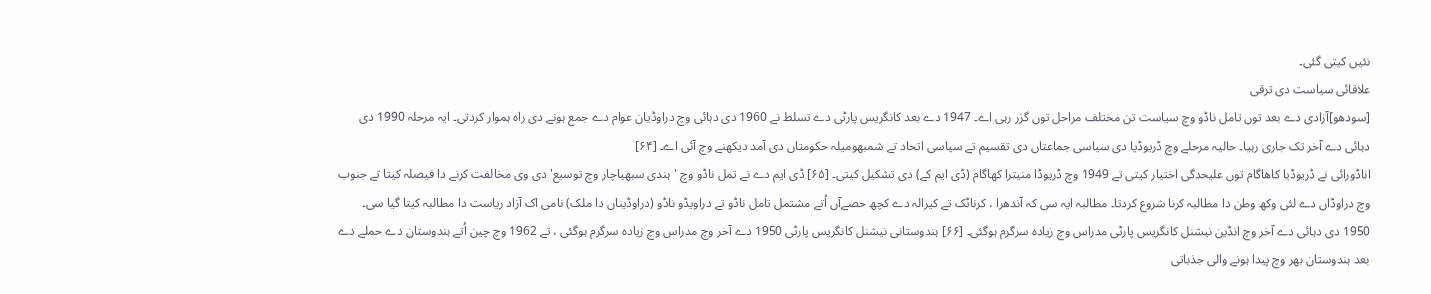نئيں کيتی گئی۔
علاقائی سیاست دی ترقی
[سودھو]آزادی دے بعد توں تامل ناڈو وچ سیاست تن مختلف مراحل توں گزر رہی اے۔ 1947 دے بعد کانگریس پارٹی دے تسلط نے 1960 دی دہائی وچ دراوڈیان عوام دے جمع ہونے دی راہ ہموار کردتی۔ ایہ مرحلہ 1990 دی دہائی دے آخر تک جاری رہیا۔ حالیہ مرحلے وچ ڈریوڈیا دی سیاسی جماعتاں دی تقسیم تے سیاسی اتحاد تے شمبھومیلہ حکومتاں دی آمد دیکھنے وچ آئی اے۔ [۶۴]
اناڈورائی نے ڈریوڈیا کاھاگام توں علیحدگی اختیار کيتی تے 1949 وچ ڈریوڈا منیترا کھاگام (ڈی ایم کے) دی تشکیل کيتی۔ [۶۵] ڈی ایم دے نے تمل ناڈو وچ 'ہندی سبھیاچار وچ توسیع' دی وی مخالفت کرنے دا فیصلہ کيتا تے جنوب وچ دراوڈاں دے لئی وکھ وطن دا مطالبہ کرنا شروع کردتا۔ مطالبہ ایہ سی کہ آندھرا ، کرناٹک تے کیرالہ دے کچھ حصےآں اُتے مشتمل تامل ناڈو تے دراویڈو ناڈو (دراوڈیناں دا ملک) نامی اک آزاد ریاست دا مطالبہ کيتا گیا سی۔ 1950 دی دہائی دے آخر وچ انڈین نیشنل کانگریس پارٹی مدراس وچ زیادہ سرگرم ہوگئی۔ [۶۶] ہندوستانی نیشنل کانگریس پارٹی 1950 دے آخر وچ مدراس وچ زیادہ سرگرم ہوگئی ، تے 1962 وچ چین اُتے ہندوستان دے حملے دے بعد ہندوستان بھر وچ پیدا ہونے والی جذباتی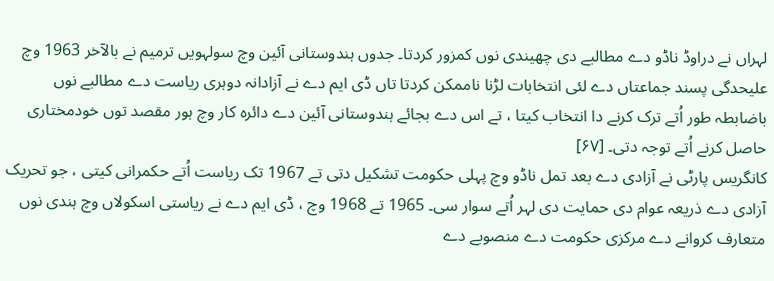لہراں نے دراوڈ ناڈو دے مطالبے دی چھیندی نوں کمزور کردتا۔ جدوں ہندوستانی آئین وچ سولہويں ترمیم نے بالآخر 1963 وچ علیحدگی پسند جماعتاں دے لئی انتخابات لڑنا ناممکن کردتا تاں ڈی ایم دے نے آزادانہ دوہری ریاست دے مطالبے نوں باضابطہ طور اُتے ترک کرنے دا انتخاب کيتا ، تے اس دے بجائے ہندوستانی آئین دے دائرہ کار وچ ہور مقصد توں خودمختاری حاصل کرنے اُتے توجہ دتی۔ [۶۷]
کانگریس پارٹی نے آزادی دے بعد تمل ناڈو وچ پہلی حکومت تشکیل دتی تے 1967 تک ریاست اُتے حکمرانی کيتی ، جو تحریک آزادی دے ذریعہ عوام دی حمایت دی لہر اُتے سوار سی۔ 1965 تے 1968 وچ ، ڈی ایم دے نے ریاستی اسکولاں وچ ہندی نوں متعارف کروانے دے مرکزی حکومت دے منصوبے دے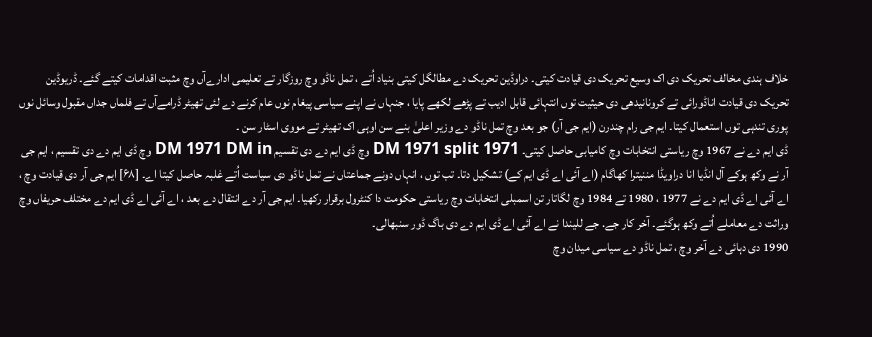خلاف ہندی مخالف تحریک دی اک وسیع تحریک دی قیادت کيتی۔ دراوڈین تحریک دے مطالگل کيتی بنیاد اُتے ، تمل ناڈو وچ روزگار تے تعلیمی ادارےآں وچ مثبت اقدامات کیتے گئے۔ ڈریوڈین تحریک دی قیادت اناڈورائی تے کرونانیدھی دی حیثیت توں انتہائی قابل ادیب تے پڑھے لکھے پایا ، جنہاں نے اپنے سیاسی پیغام نوں عام کرنے دے لئی تھیٹر ڈرامےآں تے فلماں جداں مقبول وسائل نوں پوری تندہی توں استعمال کيتا۔ ایم جی رام چندرن (ایم جی آر) جو بعد وچ تمل ناڈو دے وزیر اعلیٰ بنے سن اوہی اک تھیٹر تے مووی اسٹار سن ۔
ڈی ایم دے نے 1967 وچ ریاستی انتخابات وچ کامیابی حاصل کيتی۔ DM 1971 split 1971 وچ ڈی ایم دے دی تقسیم DM 1971 DM in وچ ڈی ایم دے دی تقسیم ، ایم جی آر نے وکھ ہوکے آل انڈیا انا دراویڈا مننیترا کھاگام (اے آئی اے ڈی ایم کے) تشکیل دتا۔ تب توں ، انہاں دونے جماعتاں نے تمل ناڈو دی سیاست اُتے غلبہ حاصل کيتا اے۔ [۶۸] ایم جی آر دی قیادت وچ ، اے آئی اے ڈی ایم دے نے 1977 ، 1980 تے 1984 وچ لگاتار تن اسمبلی انتخابات وچ ریاستی حکومت دا کنٹرول برقرار رکھیا۔ ایم جی آر دے انتقال دے بعد ، اے آئی اے ڈی ایم دے مختلف حریفاں وچ وراثت دے معاملے اُتے وکھ ہوگئے۔ آخر کار جے. جے للیندا نے اے آئی اے ڈی ایم دے دی باگ ڈور سنبھالی۔
1990 دی دہائی دے آخر وچ ، تمل ناڈو دے سیاسی میدان وچ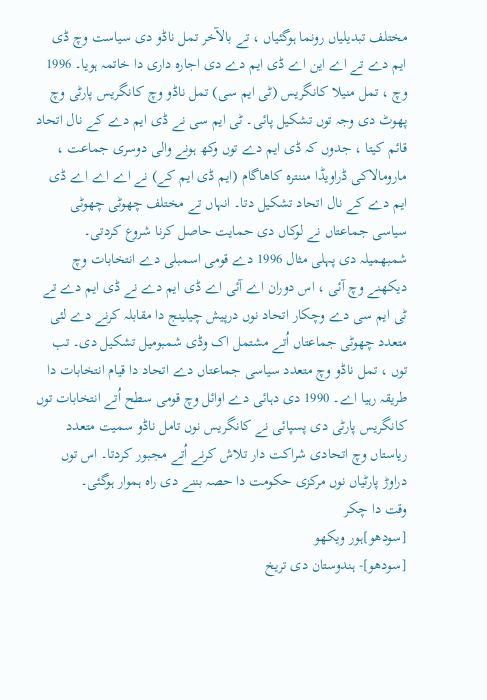مختلف تبدیلیاں رونما ہوگئياں ، تے بالآخر تمل ناڈو دی سیاست وچ ڈی ایم دے تے اے این اے ڈی ایم دے دی اجارہ داری دا خاتمہ ہويا۔ 1996 وچ ، تمل منیلا کانگریس (ٹی ایم سی) تمل ناڈو وچ کانگریس پارٹی وچ پھوٹ دی وجہ توں تشکیل پائی۔ ٹی ایم سی نے ڈی ایم دے کے نال اتحاد قائم کيتا ، جدوں کہ ڈی ایم دے توں وکھ ہونے والی دوسری جماعت ، مارومالاکی ڈراویڈا مننترہ کاھاگام (ایم ڈی ایم کے) نے اے اے اے ڈی ایم دے کے نال اتحاد تشکیل دتا۔ انہاں تے مختلف چھوٹی چھوٹی سیاسی جماعتاں نے لوکاں دی حمایت حاصل کرنا شروع کردتی۔ شمبھمیلہ دی پہلی مثال 1996 دے قومی اسمبلی دے انتخابات وچ دیکھنے وچ آئی ، اس دوران اے آئی اے ڈی ایم دے نے ڈی ایم دے تے ٹی ایم سی دے وچکار اتحاد نوں درپیش چیلینج دا مقابلہ کرنے دے لئی متعدد چھوٹی جماعتاں اُتے مشتمل اک وڈی شمبومیل تشکیل دی۔ تب توں ، تمل ناڈو وچ متعدد سیاسی جماعتاں دے اتحاد دا قیام انتخابات دا طریقہ رہیا اے۔ 1990 دی دہائی دے اوائل وچ قومی سطح اُتے انتخابات توں کانگریس پارٹی دی پسپائی نے کانگریس نوں تامل ناڈو سمیت متعدد ریاستاں وچ اتحادی شراکت دار تلاش کرنے اُتے مجبور کردتا۔ اس توں دراوڑ پارٹیاں نوں مرکزی حکومت دا حصہ بننے دی راہ ہموار ہوگئی۔
وقت دا چکر
[سودھو]ہور ویکھو
[سودھو]- ہندوستان دی تریخ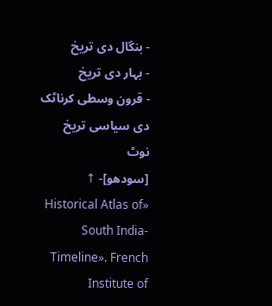- بنگال دی تریخ
- بہار دی تریخ
- قرون وسطی کرناٹک دی سیاسی تریخ
نوٹ
[سودھو]- ↑ «Historical Atlas of South India-Timeline». French Institute of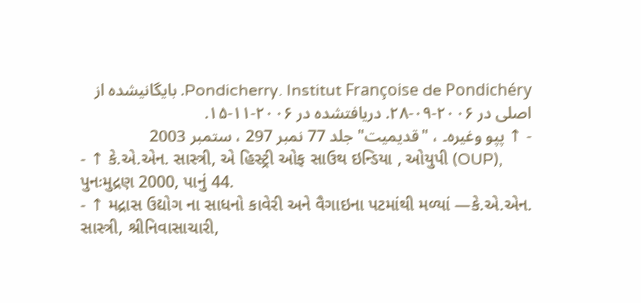Pondicherry. Institut Françoise de Pondichéry. بایگانیشده از اصلی در ۲۰۰۶-۰۹-۲۸. دریافتشده در ۲۰۰۶-۱۱-۱۵.
- ↑ پپو وغیرہ۔ ، "قدیمیت" جلد 77 نمبر 297 ، ستمبر 2003
- ↑ કે.એ.એન. સાસ્ત્રી, એ હિસ્ટ્રી ઓફ સાઉથ ઇન્ડિયા , ઓયુપી (OUP), પુનઃમુદ્રણ 2000, પાનું 44.
- ↑ મદ્રાસ ઉદ્યોગ ના સાધનો કાવેરી અને વૈગાઇના પટમાંથી મળ્યાં —કે.એ.એન. સાસ્ત્રી, શ્રીનિવાસાચારી,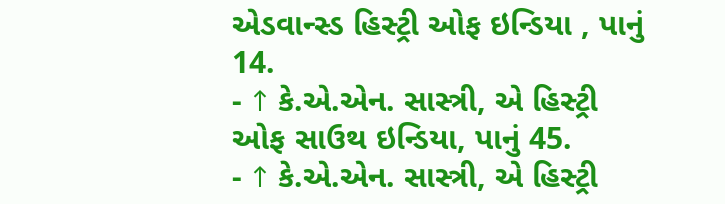એડવાન્સ્ડ હિસ્ટ્રી ઓફ ઇન્ડિયા , પાનું 14.
- ↑ કે.એ.એન. સાસ્ત્રી, એ હિસ્ટ્રી ઓફ સાઉથ ઇન્ડિયા, પાનું 45.
- ↑ કે.એ.એન. સાસ્ત્રી, એ હિસ્ટ્રી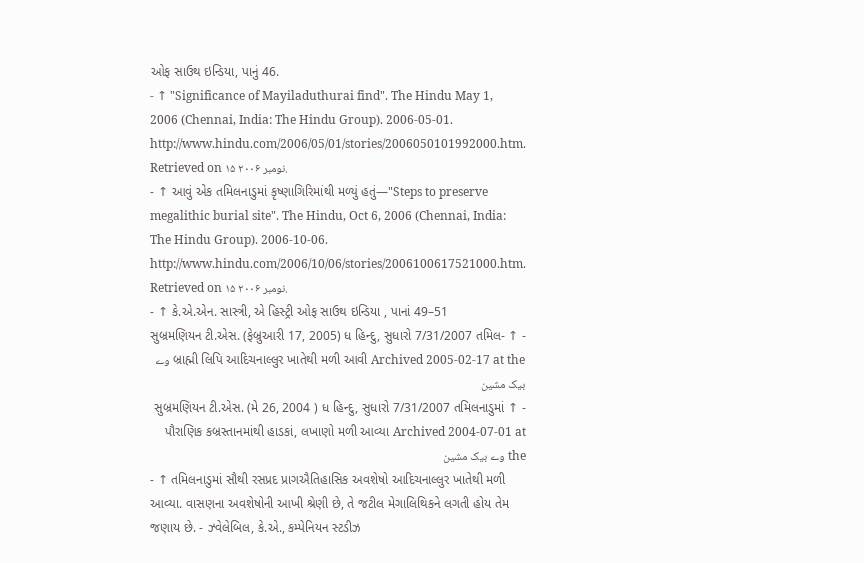ઓફ સાઉથ ઇન્ડિયા, પાનું 46.
- ↑ "Significance of Mayiladuthurai find". The Hindu May 1, 2006 (Chennai, India: The Hindu Group). 2006-05-01. http://www.hindu.com/2006/05/01/stories/2006050101992000.htm. Retrieved on ۱۵ نومبر ۲۰۰۶.
- ↑ આવું એક તમિલનાડુમાં કૃષ્ણાગિરિમાંથી મળ્યું હતું—"Steps to preserve megalithic burial site". The Hindu, Oct 6, 2006 (Chennai, India: The Hindu Group). 2006-10-06. http://www.hindu.com/2006/10/06/stories/2006100617521000.htm. Retrieved on ۱۵ نومبر ۲۰۰۶.
- ↑ કે.એ.એન. સાસ્ત્રી, એ હિસ્ટ્રી ઓફ સાઉથ ઇન્ડિયા , પાનાં 49–51
- ↑ સુબ્રમણિયન ટી.એસ. (ફેબ્રુઆરી 17, 2005) ધ હિન્દુ, સુધારો 7/31/2007 તમિલ-બ્રાહ્મી લિપિ આદિચનાલ્લુર ખાતેથી મળી આવી Archived 2005-02-17 at the وے بیک مشین
- ↑ સુબ્રમણિયન ટી.એસ. (મે 26, 2004 ) ધ હિન્દુ, સુધારો 7/31/2007 તમિલનાડુમાં પૌરાણિક કબ્રસ્તાનમાંથી હાડકાં, લખાણો મળી આવ્યા Archived 2004-07-01 at the وے بیک مشین
- ↑ તમિલનાડુમાં સૌથી રસપ્રદ પ્રાગઐતિહાસિક અવશેષો આદિચનાલ્લુર ખાતેથી મળી આવ્યા. વાસણના અવશેષોની આખી શ્રેણી છે, તે જટીલ મેગાલિથિકને લગતી હોય તેમ જણાય છે. - ઝ્વેલેબિલ, કે.એ., કમ્પેનિયન સ્ટડીઝ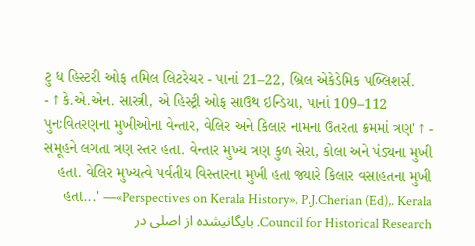ટુ ધ હિસ્ટરી ઓફ તમિલ લિટરેચર - પાનાં 21–22, બ્રિલ એકેડેમિક પબ્લિશર્સ.
- ↑ કે.એ.એન. સાસ્ત્રી, એ હિસ્ટ્રી ઓફ સાઉથ ઇન્ડિયા, પાનાં 109–112
- ↑ 'પુનઃવિતરણના મુખીઓના વેન્તાર, વેલિર અને કિલાર નામના ઉતરતા ક્રમમાં ત્રણ સમૂહને લગતા ત્રણ સ્તર હતા. વેન્તાર મુખ્ય ત્રણ કુળ સેરા, કોલા અને પંડ્યના મુખી હતા. વેલિર મુખ્યત્વે પર્વતીય વિસ્તારના મુખી હતા જ્યારે કિલાર વસાહતના મુખી હતા...' —«Perspectives on Kerala History». P.J.Cherian (Ed),. Kerala Council for Historical Research. بایگانیشده از اصلی در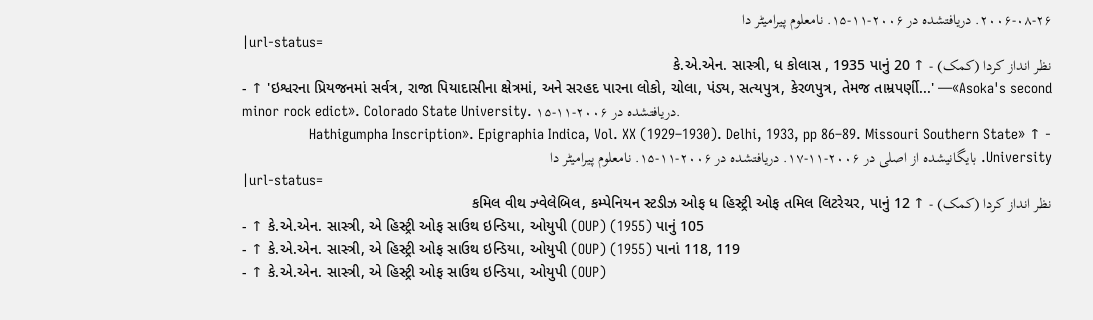۲۰۰۶-۰۸-۲۶. دریافتشده در ۲۰۰۶-۱۱-۱۵. نامعلوم پیرامیٹر دا
|url-status=
نظر انداز کردا (کمک) - ↑ કે.એ.એન. સાસ્ત્રી, ધ કોલાસ , 1935 પાનું 20
- ↑ 'ઇશ્વરના પ્રિયજનમાં સર્વત્ર, રાજા પિયાદાસીના ક્ષેત્રમાં, અને સરહદ પારના લોકો, ચોલા, પંડ્ય, સત્યપુત્ર, કેરળપુત્ર, તેમજ તામ્રપર્ણી...' —«Asoka's second minor rock edict». Colorado State University. دریافتشده در ۲۰۰۶-۱۱-۱۵.
- ↑ «Hathigumpha Inscription». Epigraphia Indica, Vol. XX (1929–1930). Delhi, 1933, pp 86–89. Missouri Southern State University. بایگانیشده از اصلی در ۲۰۰۶-۱۱-۱۷. دریافتشده در ۲۰۰۶-۱۱-۱۵. نامعلوم پیرامیٹر دا
|url-status=
نظر انداز کردا (کمک) - ↑ કમિલ વીથ ઝ્વેલેબિલ, કમ્પેનિયન સ્ટડીઝ ઓફ ધ હિસ્ટ્રી ઓફ તમિલ લિટરેચર, પાનું 12
- ↑ કે.એ.એન. સાસ્ત્રી, એ હિસ્ટ્રી ઓફ સાઉથ ઇન્ડિયા, ઓયુપી (OUP) (1955) પાનું 105
- ↑ કે.એ.એન. સાસ્ત્રી, એ હિસ્ટ્રી ઓફ સાઉથ ઇન્ડિયા, ઓયુપી (OUP) (1955) પાનાં 118, 119
- ↑ કે.એ.એન. સાસ્ત્રી, એ હિસ્ટ્રી ઓફ સાઉથ ઇન્ડિયા, ઓયુપી (OUP)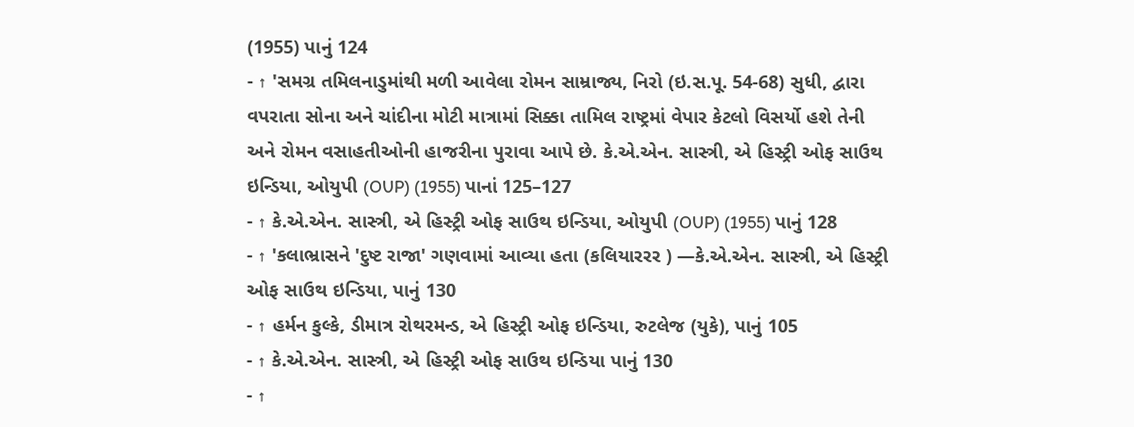(1955) પાનું 124
- ↑ 'સમગ્ર તમિલનાડુમાંથી મળી આવેલા રોમન સામ્રાજ્ય, નિરો (ઇ.સ.પૂ. 54-68) સુધી, દ્વારા વપરાતા સોના અને ચાંદીના મોટી માત્રામાં સિક્કા તામિલ રાષ્ટ્રમાં વેપાર કેટલો વિસર્યો હશે તેની અને રોમન વસાહતીઓની હાજરીના પુરાવા આપે છે. કે.એ.એન. સાસ્ત્રી, એ હિસ્ટ્રી ઓફ સાઉથ ઇન્ડિયા, ઓયુપી (OUP) (1955) પાનાં 125–127
- ↑ કે.એ.એન. સાસ્ત્રી, એ હિસ્ટ્રી ઓફ સાઉથ ઇન્ડિયા, ઓયુપી (OUP) (1955) પાનું 128
- ↑ 'કલાભ્રાસને 'દુષ્ટ રાજા' ગણવામાં આવ્યા હતા (કલિયારરર ) —કે.એ.એન. સાસ્ત્રી, એ હિસ્ટ્રી ઓફ સાઉથ ઇન્ડિયા, પાનું 130
- ↑ હર્મન કુલ્કે, ડીમાત્ર રોથરમન્ડ, એ હિસ્ટ્રી ઓફ ઇન્ડિયા, રુટલેજ (યુકે), પાનું 105
- ↑ કે.એ.એન. સાસ્ત્રી, એ હિસ્ટ્રી ઓફ સાઉથ ઇન્ડિયા પાનું 130
- ↑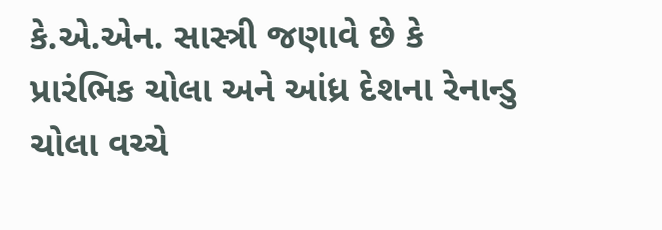કે.એ.એન. સાસ્ત્રી જણાવે છે કે પ્રારંભિક ચોલા અને આંધ્ર દેશના રેનાન્ડુ ચોલા વચ્ચે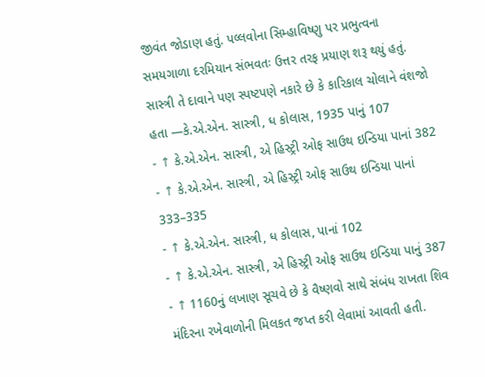જીવંત જોડાણ હતું. પલ્લવોના સિમ્હાવિષ્ણુ પર પ્રભુત્વના સમયગાળા દરમિયાન સંભવતઃ ઉત્તર તરફ પ્રયાણ શરૂ થયું હતું. સાસ્ત્રી તે દાવાને પણ સ્પષ્ટપણે નકારે છે કે કારિકાલ ચોલાને વંશજો હતા —કે.એ.એન. સાસ્ત્રી, ધ કોલાસ, 1935 પાનું 107
- ↑ કે.એ.એન. સાસ્ત્રી, એ હિસ્ટ્રી ઓફ સાઉથ ઇન્ડિયા પાનાં 382
- ↑ કે.એ.એન. સાસ્ત્રી, એ હિસ્ટ્રી ઓફ સાઉથ ઇન્ડિયા પાનાં 333–335
- ↑ કે.એ.એન. સાસ્ત્રી, ધ કોલાસ, પાનાં 102
- ↑ કે.એ.એન. સાસ્ત્રી, એ હિસ્ટ્રી ઓફ સાઉથ ઇન્ડિયા પાનું 387
- ↑ 1160નું લખાણ સૂચવે છે કે વૈષ્ણવો સાથે સંબંધ રાખતા શિવ મંદિરના રખેવાળોની મિલકત જપ્ત કરી લેવામાં આવતી હતી.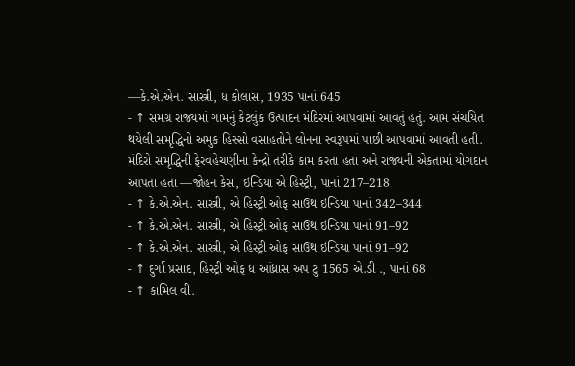—કે.એ.એન. સાસ્ત્રી, ધ કોલાસ, 1935 પાનાં 645
- ↑ સમગ્ર રાજ્યમાં ગામનું કેટલુંક ઉત્પાદન મંદિરમાં આપવામાં આવતું હતું. આમ સંચયિત થયેલી સમૃદ્ધિનો અમુક હિસ્સો વસાહતોને લોનના સ્વરૂપમાં પાછી આપવામાં આવતી હતી. મંદિરો સમૃદ્ધિની ફેરવહેચણીના કેન્દ્રો તરીકે કામ કરતા હતા અને રાજ્યની એકતામાં યોગદાન આપતા હતા —જોહન કેસ, ઇન્ડિયા એ હિસ્ટ્રી, પાનાં 217–218
- ↑ કે.એ.એન. સાસ્ત્રી, એ હિસ્ટ્રી ઓફ સાઉથ ઇન્ડિયા પાનાં 342–344
- ↑ કે.એ.એન. સાસ્ત્રી, એ હિસ્ટ્રી ઓફ સાઉથ ઇન્ડિયા પાનાં 91–92
- ↑ કે.એ.એન. સાસ્ત્રી, એ હિસ્ટ્રી ઓફ સાઉથ ઇન્ડિયા પાનાં 91–92
- ↑ દુર્ગા પ્રસાદ, હિસ્ટ્રી ઓફ ધ આંધ્રાસ અપ ટુ 1565 એ.ડી ., પાનાં 68
- ↑ કામિલ વી.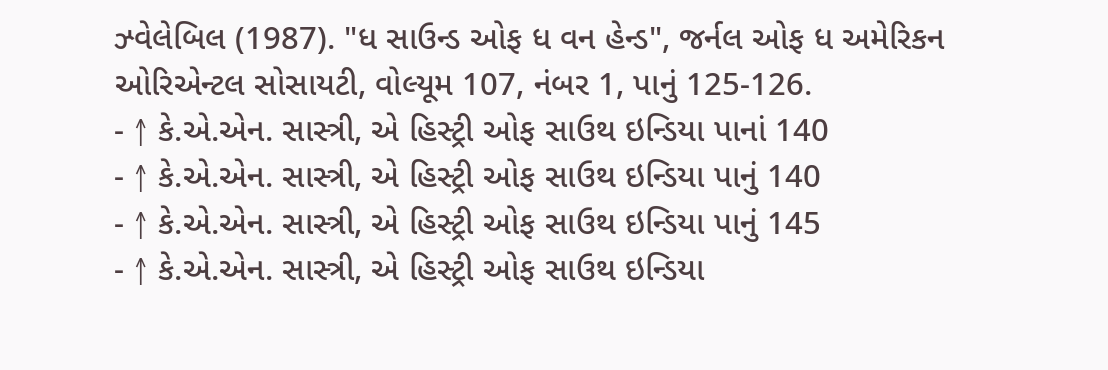ઝ્વેલેબિલ (1987). "ધ સાઉન્ડ ઓફ ધ વન હેન્ડ", જર્નલ ઓફ ધ અમેરિકન ઓરિએન્ટલ સોસાયટી, વોલ્યૂમ 107, નંબર 1, પાનું 125-126.
- ↑ કે.એ.એન. સાસ્ત્રી, એ હિસ્ટ્રી ઓફ સાઉથ ઇન્ડિયા પાનાં 140
- ↑ કે.એ.એન. સાસ્ત્રી, એ હિસ્ટ્રી ઓફ સાઉથ ઇન્ડિયા પાનું 140
- ↑ કે.એ.એન. સાસ્ત્રી, એ હિસ્ટ્રી ઓફ સાઉથ ઇન્ડિયા પાનું 145
- ↑ કે.એ.એન. સાસ્ત્રી, એ હિસ્ટ્રી ઓફ સાઉથ ઇન્ડિયા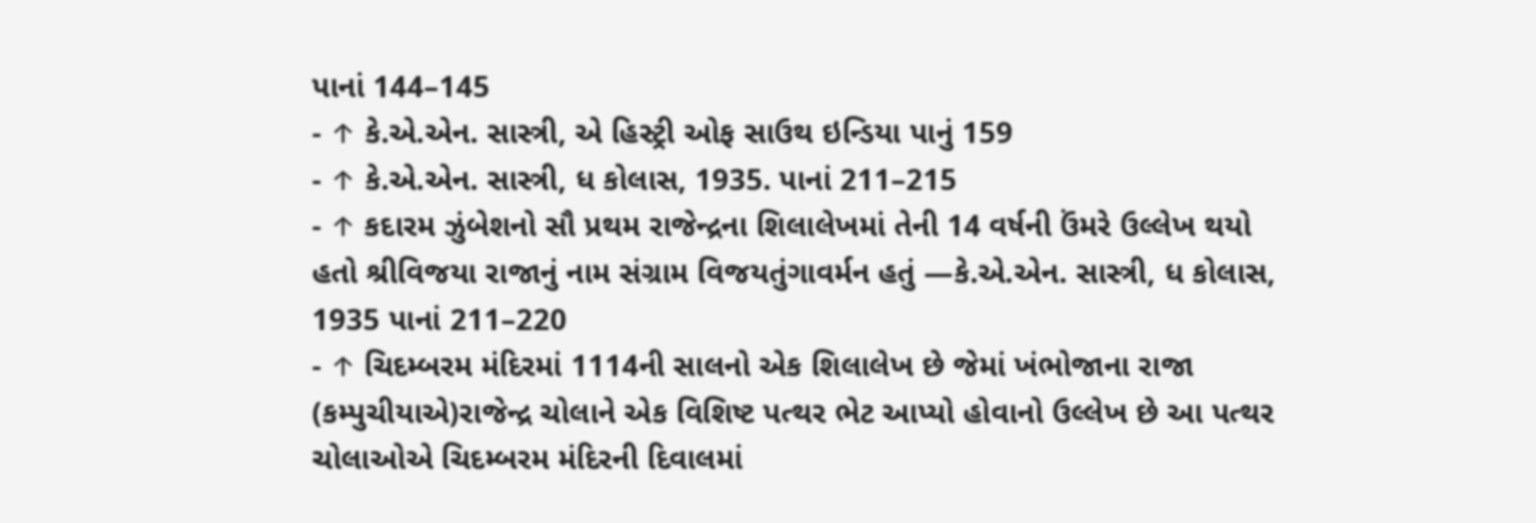પાનાં 144–145
- ↑ કે.એ.એન. સાસ્ત્રી, એ હિસ્ટ્રી ઓફ સાઉથ ઇન્ડિયા પાનું 159
- ↑ કે.એ.એન. સાસ્ત્રી, ધ કોલાસ, 1935. પાનાં 211–215
- ↑ કદારમ ઝુંબેશનો સૌ પ્રથમ રાજેન્દ્રના શિલાલેખમાં તેની 14 વર્ષની ઉંમરે ઉલ્લેખ થયો હતો શ્રીવિજયા રાજાનું નામ સંગ્રામ વિજયતુંગાવર્મન હતું —કે.એ.એન. સાસ્ત્રી, ધ કોલાસ, 1935 પાનાં 211–220
- ↑ ચિદમ્બરમ મંદિરમાં 1114ની સાલનો એક શિલાલેખ છે જેમાં ખંભોજાના રાજા (કમ્પુચીયાએ)રાજેન્દ્ર ચોલાને એક વિશિષ્ટ પત્થર ભેટ આપ્યો હોવાનો ઉલ્લેખ છે આ પત્થર ચોલાઓએ ચિદમ્બરમ મંદિરની દિવાલમાં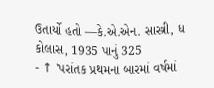ઉતાર્યો હતો —કે.એ.એન. સાસ્ત્રી, ધ કોલાસ, 1935 પાનું 325
- ↑ 'પરાંતક પ્રથમના બારમાં વર્ષમાં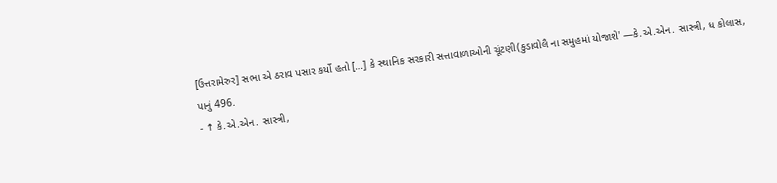[ઉત્તરામેરુર] સભા એ ઠરાવ પસાર કર્યો હતો […] કે સ્થાનિક સરકારી સત્તાવાળાઓની ચૂંટણી(કુડાવોલૈ ના સમુહમાં યોજાશે' —કે.એ.એન. સાસ્ત્રી, ધ કોલાસ, પાનું 496.
- ↑ કે.એ.એન. સાસ્ત્રી,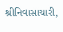શ્રીનિવાસાચારી,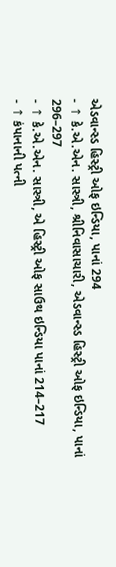એડવાન્સ્ડ હિસ્ટ્રી ઓફ ઇન્ડિયા, પાનાં 294
- ↑ કે.એ.એન. સાસ્ત્રી, શ્રીનિવાસાચારી, એડવાન્સ્ડ હિસ્ટ્રી ઓફ ઇન્ડિયા, પાનાં 296–297
- ↑ કે.એ.એન. સાસ્ત્રી, એ હિસ્ટ્રી ઓફ સાઉથ ઇન્ડિયા પાનાં 214–217
- ↑ કંપાનાની પત્ની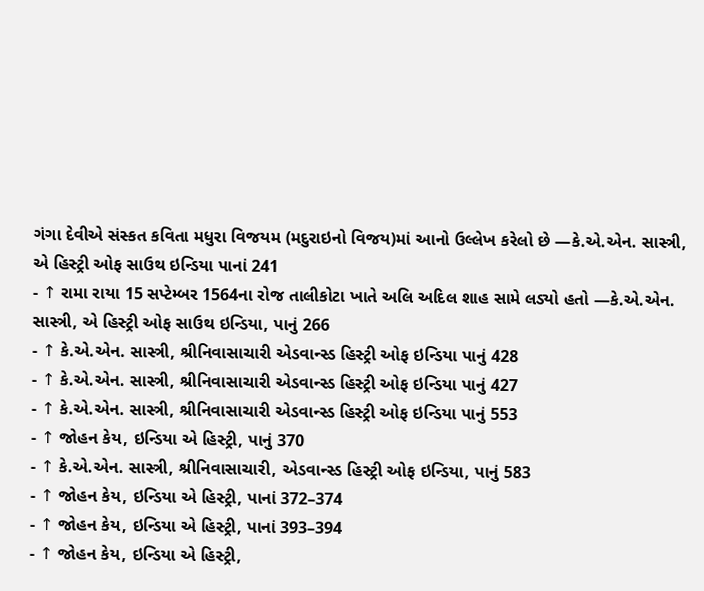ગંગા દેવીએ સંસ્કત કવિતા મધુરા વિજયમ (મદુરાઇનો વિજય)માં આનો ઉલ્લેખ કરેલો છે —કે.એ.એન. સાસ્ત્રી, એ હિસ્ટ્રી ઓફ સાઉથ ઇન્ડિયા પાનાં 241
- ↑ રામા રાયા 15 સપ્ટેમ્બર 1564ના રોજ તાલીકોટા ખાતે અલિ અદિલ શાહ સામે લડ્યો હતો —કે.એ.એન. સાસ્ત્રી, એ હિસ્ટ્રી ઓફ સાઉથ ઇન્ડિયા, પાનું 266
- ↑ કે.એ.એન. સાસ્ત્રી, શ્રીનિવાસાચારી એડવાન્સ્ડ હિસ્ટ્રી ઓફ ઇન્ડિયા પાનું 428
- ↑ કે.એ.એન. સાસ્ત્રી, શ્રીનિવાસાચારી એડવાન્સ્ડ હિસ્ટ્રી ઓફ ઇન્ડિયા પાનું 427
- ↑ કે.એ.એન. સાસ્ત્રી, શ્રીનિવાસાચારી એડવાન્સ્ડ હિસ્ટ્રી ઓફ ઇન્ડિયા પાનું 553
- ↑ જોહન કેય, ઇન્ડિયા એ હિસ્ટ્રી, પાનું 370
- ↑ કે.એ.એન. સાસ્ત્રી, શ્રીનિવાસાચારી, એડવાન્સ્ડ હિસ્ટ્રી ઓફ ઇન્ડિયા, પાનું 583
- ↑ જોહન કેય, ઇન્ડિયા એ હિસ્ટ્રી, પાનાં 372–374
- ↑ જોહન કેય, ઇન્ડિયા એ હિસ્ટ્રી, પાનાં 393–394
- ↑ જોહન કેય, ઇન્ડિયા એ હિસ્ટ્રી,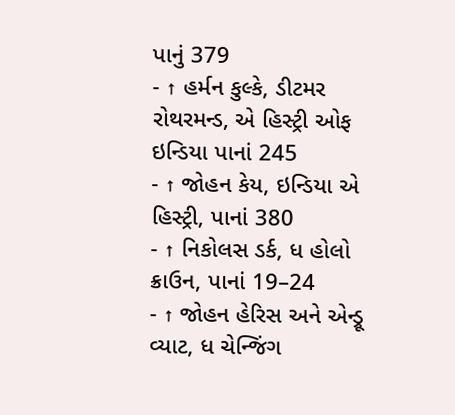પાનું 379
- ↑ હર્મન કુલ્કે, ડીટમર રોથરમન્ડ, એ હિસ્ટ્રી ઓફ ઇન્ડિયા પાનાં 245
- ↑ જોહન કેય, ઇન્ડિયા એ હિસ્ટ્રી, પાનાં 380
- ↑ નિકોલસ ડર્ક, ધ હોલો ક્રાઉન, પાનાં 19–24
- ↑ જોહન હેરિસ અને એન્ડ્રૂ વ્યાટ, ધ ચેન્જિંગ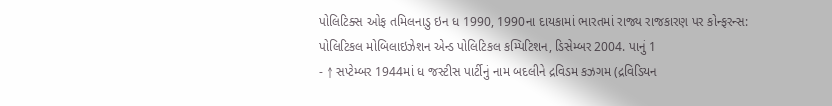પોલિટિક્સ ઓફ તમિલનાડુ ઇન ધ 1990, 1990ના દાયકામાં ભારતમાં રાજ્ય રાજકારણ પર કોન્ફરન્સ: પોલિટિકલ મોબિલાઇઝેશન એન્ડ પોલિટિકલ કમ્પિટિશન, ડિસેમ્બર 2004. પાનું 1
- ↑ સપ્ટેમ્બર 1944માં ધ જસ્ટીસ પાર્ટીનું નામ બદલીને દ્રવિડમ કઝગમ (દ્રવિડિયન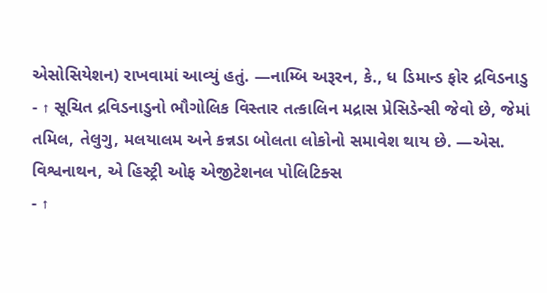એસોસિયેશન) રાખવામાં આવ્યું હતું. —નામ્બિ અરૂરન, કે., ધ ડિમાન્ડ ફોર દ્રવિડનાડુ
- ↑ સૂચિત દ્રવિડનાડુનો ભૌગોલિક વિસ્તાર તત્કાલિન મદ્રાસ પ્રેસિડેન્સી જેવો છે, જેમાં તમિલ, તેલુગુ, મલયાલમ અને કન્નડા બોલતા લોકોનો સમાવેશ થાય છે. —એસ. વિશ્વનાથન, એ હિસ્ટ્રી ઓફ એજીટેશનલ પોલિટિક્સ
- ↑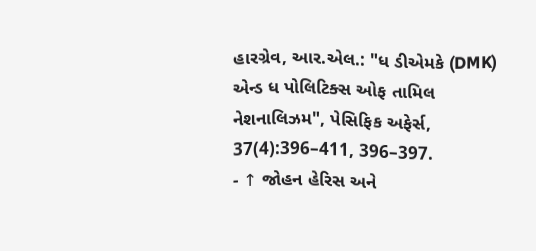હારગ્રેવ, આર.એલ.: "ધ ડીએમકે (DMK) એન્ડ ધ પોલિટિક્સ ઓફ તામિલ નેશનાલિઝમ", પેસિફિક અફેર્સ, 37(4):396–411, 396–397.
- ↑ જોહન હેરિસ અને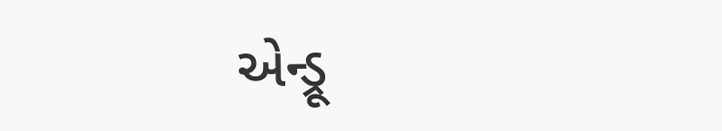એન્ડ્રૂ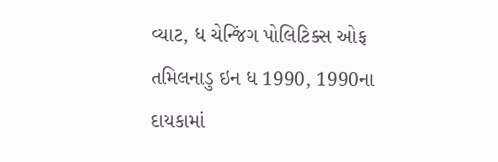વ્યાટ, ધ ચેન્જિંગ પોલિટિક્સ ઓફ તમિલનાડુ ઇન ધ 1990, 1990ના દાયકામાં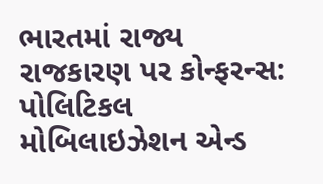ભારતમાં રાજ્ય રાજકારણ પર કોન્ફરન્સ: પોલિટિકલ મોબિલાઇઝેશન એન્ડ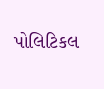પોલિટિકલ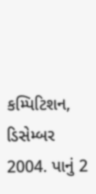કમ્પિટિશન, ડિસેમ્બર 2004. પાનું 2